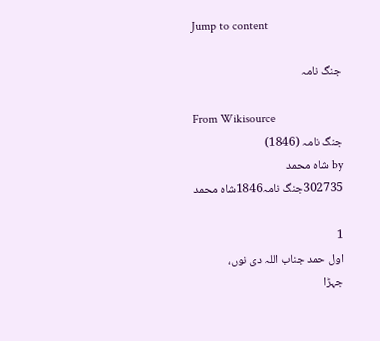Jump to content

جنگ نامہ

From Wikisource
جنگ نامہ (1846)
by شاہ محمد
302735جنگ نامہ1846شاہ محمد

1
اول حمد جناب اللہ دی نوں،
جہڑا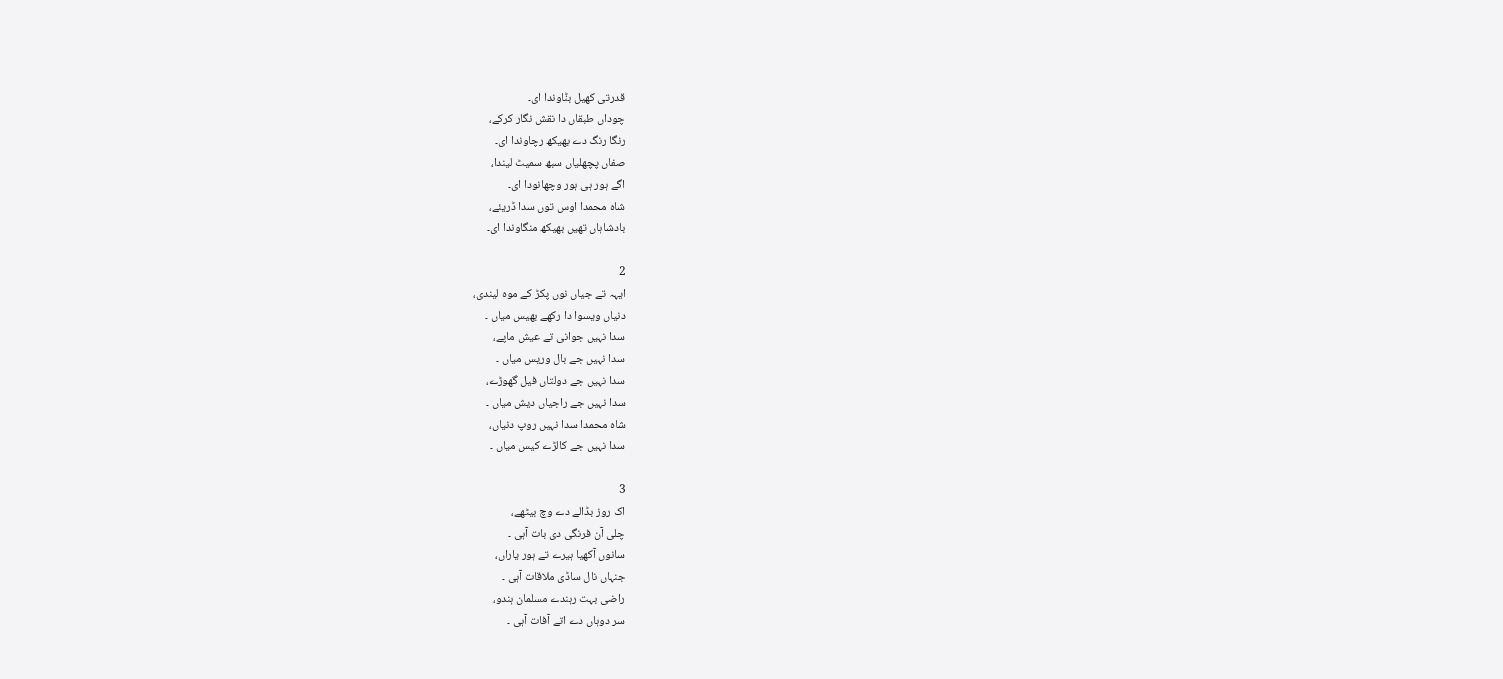قدرتی کھیل بݨاوندا ای۔
چوداں طبقاں دا نقش نگار کرکے،
رنگا رنگ دے بھیکھ رچاوندا ای۔
صفاں پچھلیاں سبھ سمیٹ لیندا،
اگے ہور ہی ہور وچھانودا ای۔
شاہ محمدا اوس توں سدا ڈریئے،
بادشاہاں تھیں بھیکھ منگاوندا ای۔

2
ایہہ تے جیاں نوں پکڑ کے موہ لیندی،
دنیاں ویسوا دا رکھے بھیس میاں ۔
سدا نہیں جوانی تے عیش ماپے،
سدا نہیں جے بال وریس میاں ۔
سدا نہیں جے دولتاں فیل گھوڑے،
سدا نہیں جے راجیاں دیش میاں ۔
شاہ محمدا سدا نہیں روپ دنیاں،
سدا نہیں جے کالڑے کیس میاں ۔

3
اک روز بڈالے دے وچ بیٹھے،
چلی آن فرنگی دی بات آہی ۔
سانوں آکھیا ہیرے تے ہور یاراں،
جنہاں نال ساڈی ملاقات آہی ۔
راضی بہت رہندے مسلمان ہندو،
سر دوہاں دے اتے آفات آہی ۔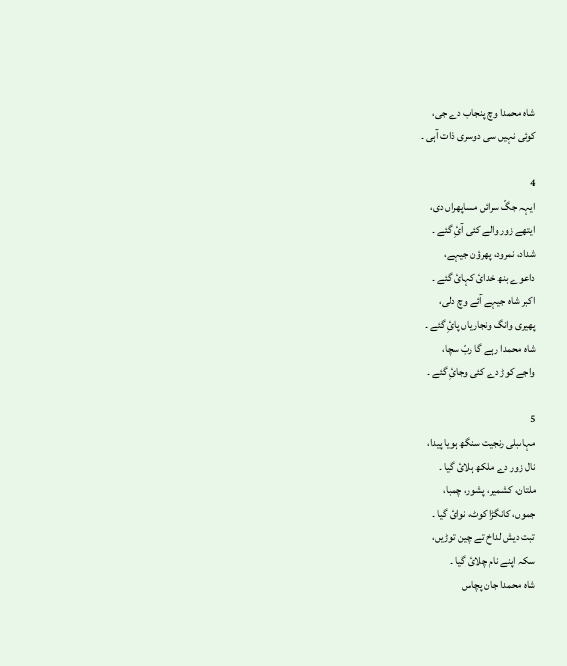شاہ محمدا وچ پنجاب دے جی،
کوئی نہیں سی دوسری ذات آہی ۔

4
ایہہ جگّ سرائں مساپھراں دی،
ایتھے زور والے کئی آئِ گئے ۔
شداد، نمرود، پھرؤن جیہے،
داعوے بنھ خدائ کہائ گئے ۔
اکبر شاہ جیہے آئے وچ دلی،
پھیری وانگ ونجاریاں پائِ گئے ۔
شاہ محمدا رہے گا ربّ سچا،
واجے کوڑ دے کئی وجائِ گئے ۔

5
مہاںبلی رنجیت سنگھ ہویا پیدا،
نال زور دے ملکھ ہلائ گیا ۔
ملتان، کشمیر، پشور، چمبا،
جموں، کانگڑا کوٹ، نوائ گیا ۔
تبت دیش لداخ تے چین توڑیں،
سکہ اپنے نام چلائ گیا ۔
شاہ محمدا جان پچاس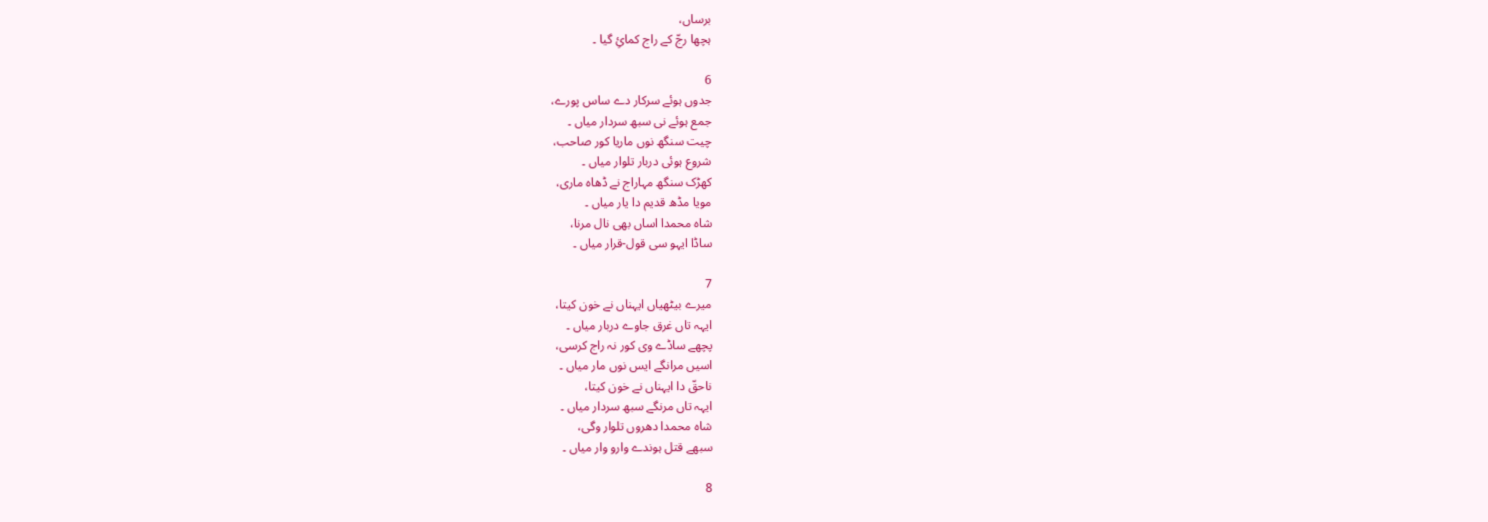برساں،
ہچھا رجّ کے راج کمائِ گیا ۔

6
جدوں ہوئے سرکار دے ساس پورے،
جمع ہوئے نی سبھ سردار میاں ۔
چیت سنگھ نوں ماریا کور صاحب،
شروع ہوئی دربار تلوار میاں ۔
کھڑک سنگھ مہاراج نے ڈھاہ ماری،
مویا مڈھ قدیم دا یار میاں ۔
شاہ محمدا اساں بھی نال مرنا،
ساڈا ایہو سی قول-قرار میاں ۔

7
میرے بیٹھیاں ایہناں نے خون کیتا،
ایہہ تاں غرق جاوے دربار میاں ۔
پچھے ساڈے وی کور نہ راج کرسی،
اسیں مرانگے ایس نوں مار میاں ۔
ناحقّ دا ایہناں نے خون کیتا،
ایہہ تاں مرنگے سبھ سردار میاں ۔
شاہ محمدا دھروں تلوار وگی،
سبھے قتل ہوندے وارو وار میاں ۔

8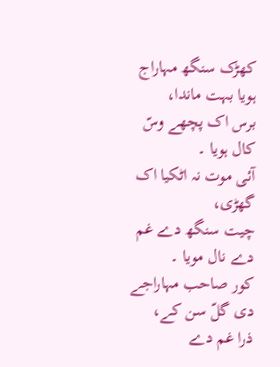کھڑک سنگھ مہاراج ہویا بہت ماندا،
برس اک پچھے وسّ کال ہویا ۔
آئی موت نہ اٹکیا اک گھڑی،
چیت سنگھ دے غم دے نال مویا ۔
کور صاحب مہاراجے دی گلّ سن کے،
ذرا غم دے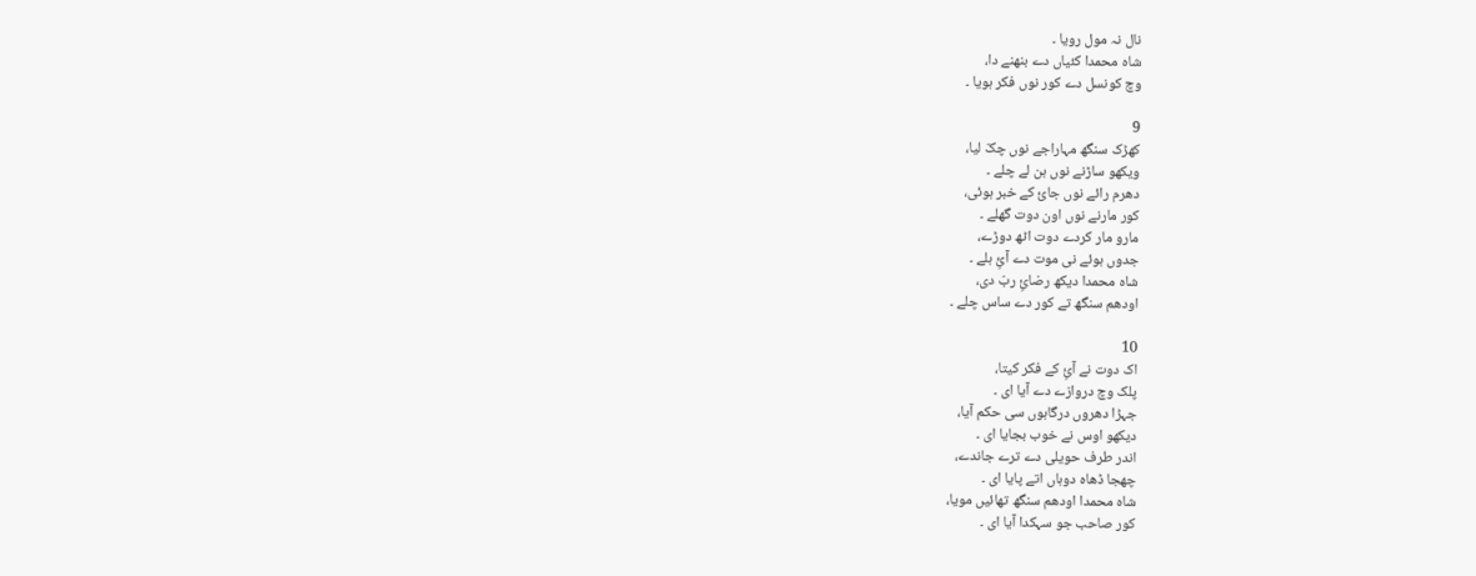نال نہ مول رویا ۔
شاہ محمدا کئیاں دے بنھنے دا،
وچ کونسل دے کور نوں فکر ہویا ۔

9
کھڑک سنگھ مہاراجے نوں چکّ لیا،
ویکھو ساڑنے نوں ہن لے چلے ۔
دھرم رائے نوں جائ کے خبر ہوئی،
کور مارنے نوں اون دوت گھلے ۔
مارو مار کردے دوت اٹھ دوڑے،
جدوں ہوئے نی موت دے آئِ ہلے ۔
شاہ محمدا دیکھ رضائِ ربّ دی،
اودھم سنگھ تے کور دے ساس چلے ۔

10
اک دوت نے آئِ کے فکر کیتا،
پلک وچ دروازے دے آیا ای ۔
جہڑا دھروں درگاہوں سی حکم آیا،
دیکھو اوس نے خوب بجایا ای ۔
اندر طرف حویلی دے ترے جاندے،
چھجا ڈھاہ دوہاں اتے پایا ای ۔
شاہ محمدا اودھم سنگھ تھائیں مویا،
کور صاحب جو سہکدا آیا ای ۔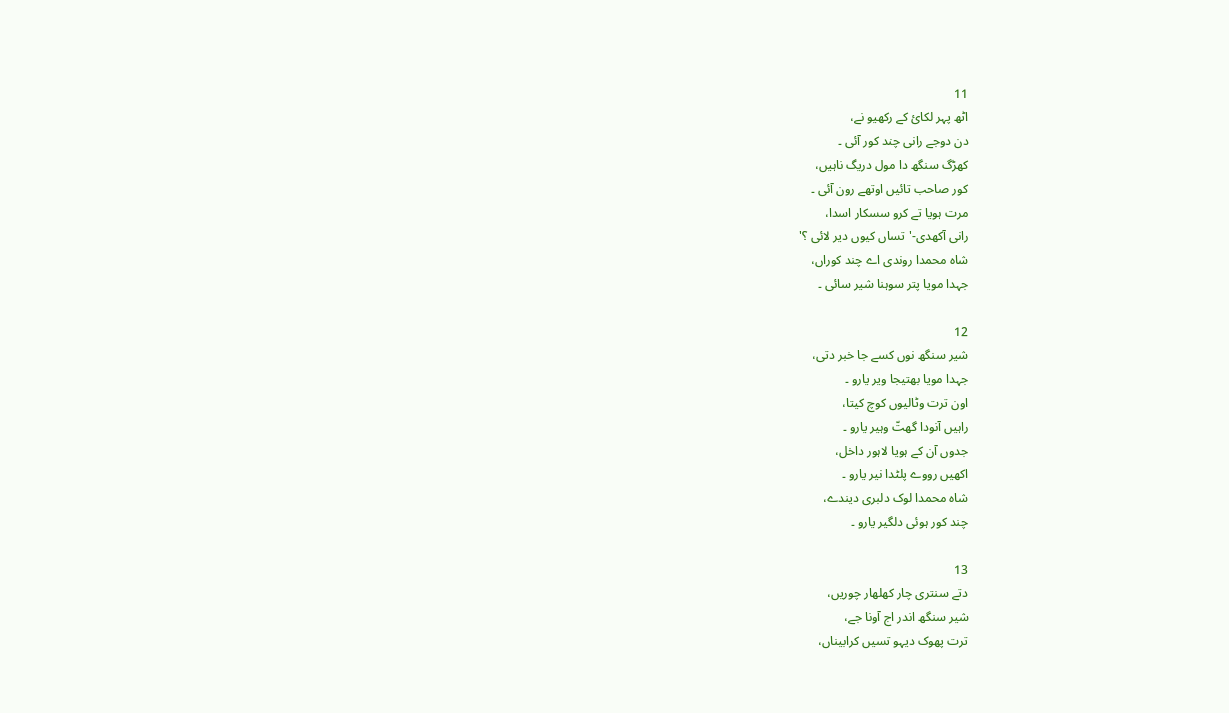11
اٹھ پہر لکائ کے رکھیو نے،
دن دوجے رانی چند کور آئی ۔
کھڑگ سنگھ دا مول دریگ ناہیں،
کور صاحب تائیں اوتھے رون آئی ۔
مرت ہویا تے کرو سسکار اسدا،
رانی آکھدی-'تساں کیوں دیر لائی ؟'
شاہ محمدا روندی اے چند کوراں،
جہدا مویا پتر سوہنا شیر سائی ۔

12
شیر سنگھ نوں کسے جا خبر دتی،
جہدا مویا بھتیجا ویر یارو ۔
اون ترت وٹالیوں کوچ کیتا،
راہیں آنودا گھتّ وہیر یارو ۔
جدوں آن کے ہویا لاہور داخل،
اکھیں رووے پلٹدا نیر یارو ۔
شاہ محمدا لوک دلبری دیندے،
چند کور ہوئی دلگیر یارو ۔

13
دتے سنتری چار کھلھار چوریں،
شیر سنگھ اندر اج آونا جے،
ترت پھوک دیہو تسیں کرابیناں،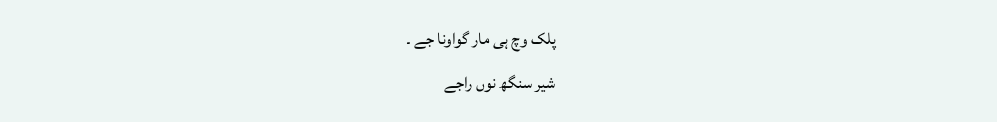پلک وچ ہی مار گواونا جے ۔
شیر سنگھ نوں راجے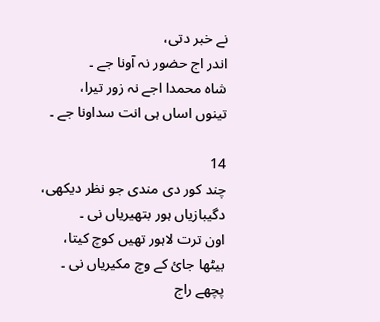نے خبر دتی،
اندر اج حضور نہ آونا جے ۔
شاہ محمدا اجے نہ زور تیرا،
تینوں اساں ہی انت سداونا جے ۔

14
چند کور دی مندی جو نظر دیکھی،
دگیبازیاں ہور بتھیریاں نی ۔
اون ترت لاہور تھیں کوچ کیتا،
بیٹھا جائ کے وچ مکیریاں نی ۔
پچھے راج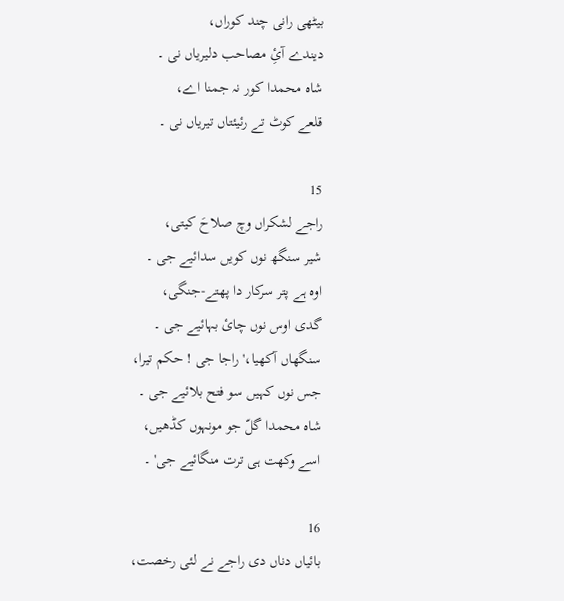بیٹھی رانی چند کوراں،
دیندے آئِ مصاحب دلیریاں نی ۔
شاہ محمدا کور نہ جمنا اے،
قلعے کوٹ تے رئیئتاں تیریاں نی ۔

15
راجے لشکراں وچ صلاحَ کیتی،
شیر سنگھ نوں کویں سدائیے جی ۔
اوہ ہے پتر سرکار دا پھتے-جنگی،
گدی اوس نوں چائ بہائیے جی ۔
سنگھاں آکھیا،'راجا جی ! حکم تیرا،
جس نوں کہیں سو فتح بلائیے جی ۔
شاہ محمدا گلّ جو مونہوں کڈھیں،
اسے وکھت ہی ترت منگائیے جی' ۔

16
بائیاں دناں دی راجے نے لئی رخصت،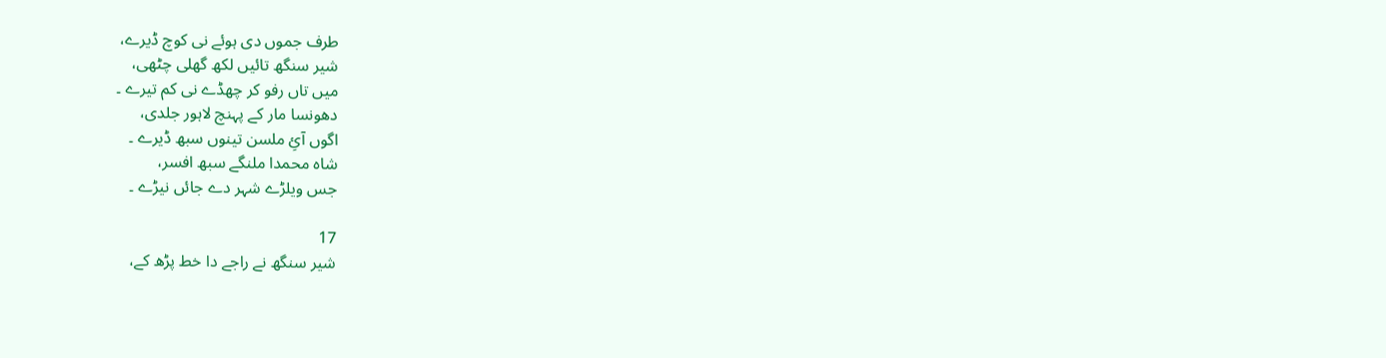طرف جموں دی ہوئے نی کوچ ڈیرے،
شیر سنگھ تائیں لکھ گھلی چٹھی،
میں تاں رفو کر چھڈے نی کم تیرے ۔
دھونسا مار کے پہنچ لاہور جلدی،
اگوں آئِ ملسن تینوں سبھ ڈیرے ۔
شاہ محمدا ملنگے سبھ افسر،
جس ویلڑے شہر دے جائں نیڑے ۔

17
شیر سنگھ نے راجے دا خط پڑھ کے،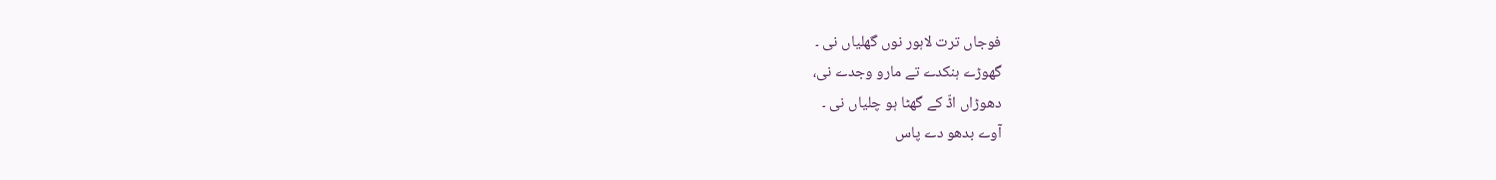فوجاں ترت لاہور نوں گھلیاں نی ۔
گھوڑے ہنکدے تے مارو وجدے نی،
دھوڑاں اڈّ کے گھٹا ہو چلیاں نی ۔
آوے بدھو دے پاس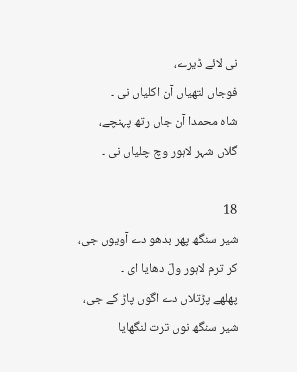نی لائے ڈیرے،
فوجاں لتھیاں آن اکلیاں نی ۔
شاہ محمدا آن جاں رتھ پہنچے،
گلاں شہر لاہور وچ چلیاں نی ۔

18
شیر سنگھ پھر بدھو دے آویوں جی،
کر ترم لاہور ولّ دھایا ای ۔
پھلھے پڑتلاں دے اگوں پاڑ کے جی،
شیر سنگھ نوں ترت لنگھایا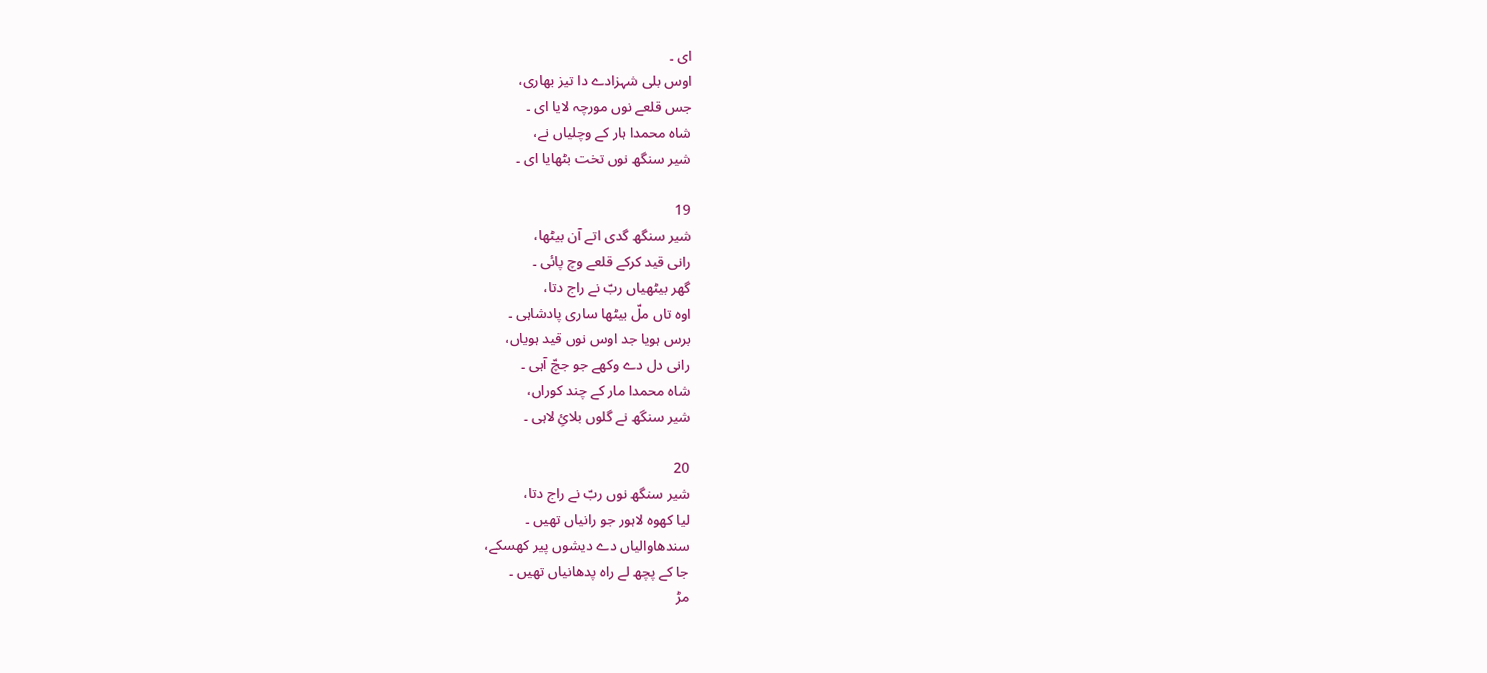ای ۔
اوس بلی شہزادے دا تیز بھاری،
جس قلعے نوں مورچہ لایا ای ۔
شاہ محمدا ہار کے وچلیاں نے،
شیر سنگھ نوں تخت بٹھایا ای ۔

19
شیر سنگھ گدی اتے آن بیٹھا،
رانی قید کرکے قلعے وچ پائی ۔
گھر بیٹھیاں ربّ نے راج دتا،
اوہ تاں ملّ بیٹھا ساری پادشاہی ۔
برس ہویا جد اوس نوں قید ہویاں،
رانی دل دے وکھے جو جچّ آہی ۔
شاہ محمدا مار کے چند کوراں،
شیر سنگھ نے گلوں بلائِ لاہی ۔

20
شیر سنگھ نوں ربّ نے راج دتا،
لیا کھوہ لاہور جو رانیاں تھیں ۔
سندھاوالیاں دے دیشوں پیر کھسکے،
جا کے پچھ لے راہ پدھانیاں تھیں ۔
مڑ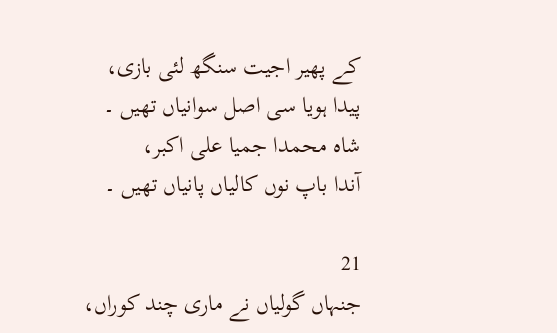کے پھیر اجیت سنگھ لئی بازی،
پیدا ہویا سی اصل سوانیاں تھیں ۔
شاہ محمدا جمیا علی اکبر،
آندا باپ نوں کالیاں پانیاں تھیں ۔

21
جنہاں گولیاں نے ماری چند کوراں،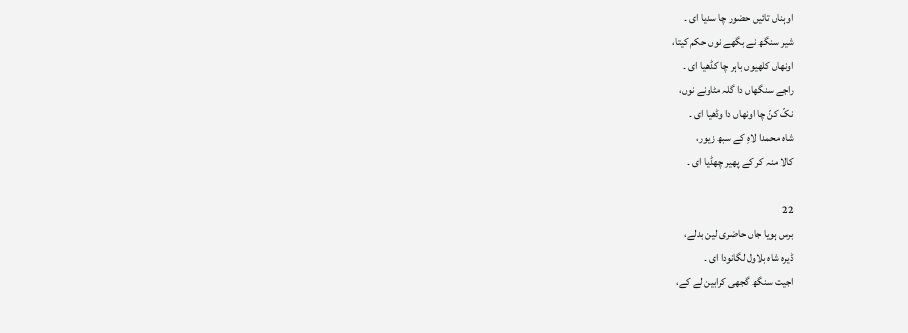اوہناں تائیں حضور چا سدیا ای ۔
شیر سنگھ نے بگھے نوں حکم کیتا،
اونھاں کلھیوں باہر چا کڈھیا ای ۔
راجے سنگھاں دا گلہ مٹاونے نوں،
نکّ کنّ چا اونھاں دا وڈھیا ای ۔
شاہ محمدا لاہِ کے سبھ زیور،
کالا منہ کر کے پھیر چھڈیا ای ۔

22
برس ہویا جاں حاضری لین بدلے،
ڈیرہ شاہ بلاول لگانودا ای ۔
اجیت سنگھ گجھی کرابین لے کے،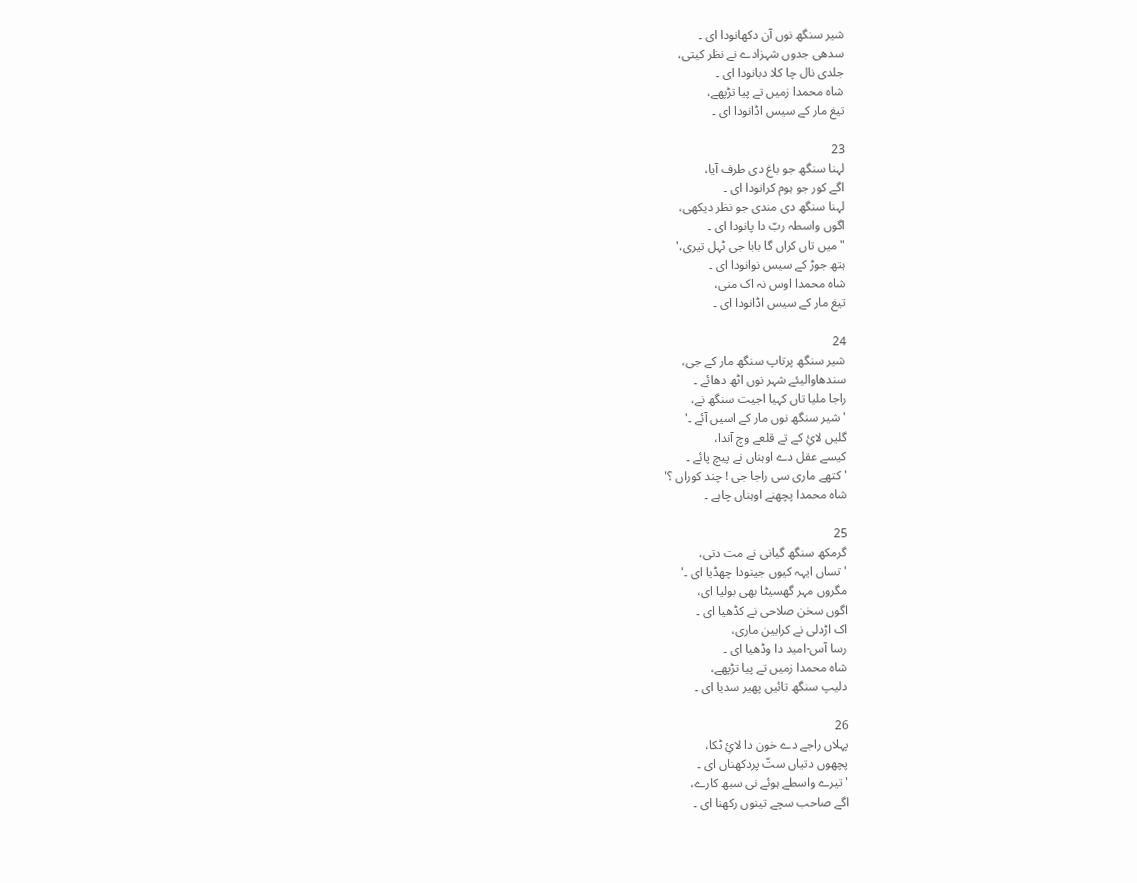شیر سنگھ نوں آن دکھانودا ای ۔
سدھی جدوں شہزادے نے نظر کیتی،
جلدی نال چا کلا دبانودا ای ۔
شاہ محمدا زمیں تے پیا تڑپھے،
تیغ مار کے سیس اڈانودا ای ۔

23
لہنا سنگھ جو باغ دی طرف آیا،
اگے کور جو ہوم کرانودا ای ۔
لہنا سنگھ دی مندی جو نظر دیکھی،
اگوں واسطہ ربّ دا پانودا ای ۔
"میں تاں کراں گا بابا جی ٹہل تیری،'
ہتھ جوڑ کے سیس نوانودا ای ۔
شاہ محمدا اوس نہ اک منی،
تیغ مار کے سیس اڈانودا ای ۔

24
شیر سنگھ پرتاپ سنگھ مار کے جی،
سندھاوالیئے شہر نوں اٹھ دھائے ۔
راجا ملیا تاں کہیا اجیت سنگھ نے،
'شیر سنگھ نوں مار کے اسیں آئے ۔'
گلیں لائِ کے تے قلعے وچ آندا،
کیسے عقل دے اوہناں نے پیچ پائے ۔
'کتھے ماری سی راجا جی ! چند کوراں ؟'
شاہ محمدا پچھنے اوہناں چاہے ۔

25
گرمکھ سنگھ گیانی نے مت دتی،
'تساں ایہہ کیوں جینودا چھڈیا ای ۔'
مگروں مہر گھسیٹا بھی بولیا ای،
اگوں سخن صلاحی نے کڈھیا ای ۔
اک اڑدلی نے کرابین ماری،
رسا آس-امید دا وڈھیا ای ۔
شاہ محمدا زمیں تے پیا تڑپھے،
دلیپ سنگھ تائیں پھیر سدیا ای ۔

26
پہلاں راجے دے خون دا لائِ ٹکا،
پچھوں دتیاں ستّ پردکھناں ای ۔
'تیرے واسطے ہوئے نی سبھ کارے،
اگے صاحب سچے تینوں رکھنا ای ۔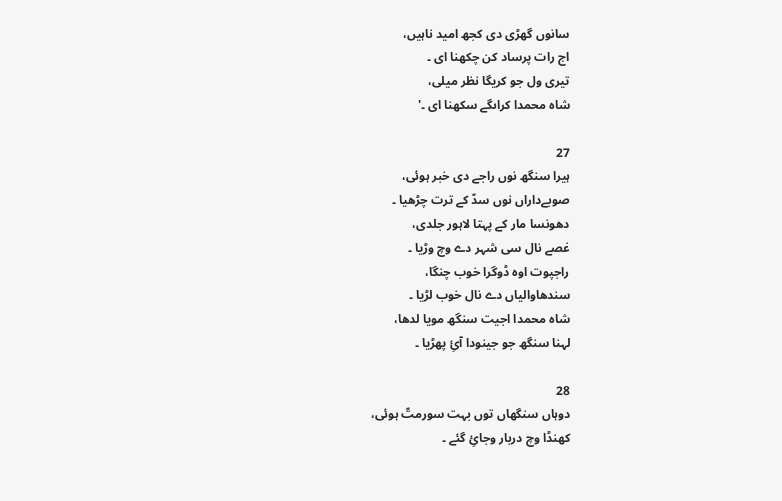سانوں گھڑی دی کجھ امید ناہیں،
اج رات پرساد کن چکھنا ای ۔
تیری ول جو کریگا نظر میلی،
شاہ محمدا کراںگے سکھنا ای ۔'

27
ہیرا سنگھ نوں راجے دی خبر ہوئی،
صوبےداراں نوں سدّ کے ترت چڑھیا ۔
دھونسا مار کے پہتا لاہور جلدی،
غصے نال سی شہر دے وچ وڑیا ۔
راجپوت اوہ ڈوگرا خوب چنگا،
سندھاوالیاں دے نال خوب لڑیا ۔
شاہ محمدا اجیت سنگھ مویا لدھا،
لہنا سنگھ جو جینودا آئِ پھڑیا ۔

28
دوہاں سنگھاں توں بہت سورمتّ ہوئی،
کھنڈا وچ دربار وجائِ گئے ۔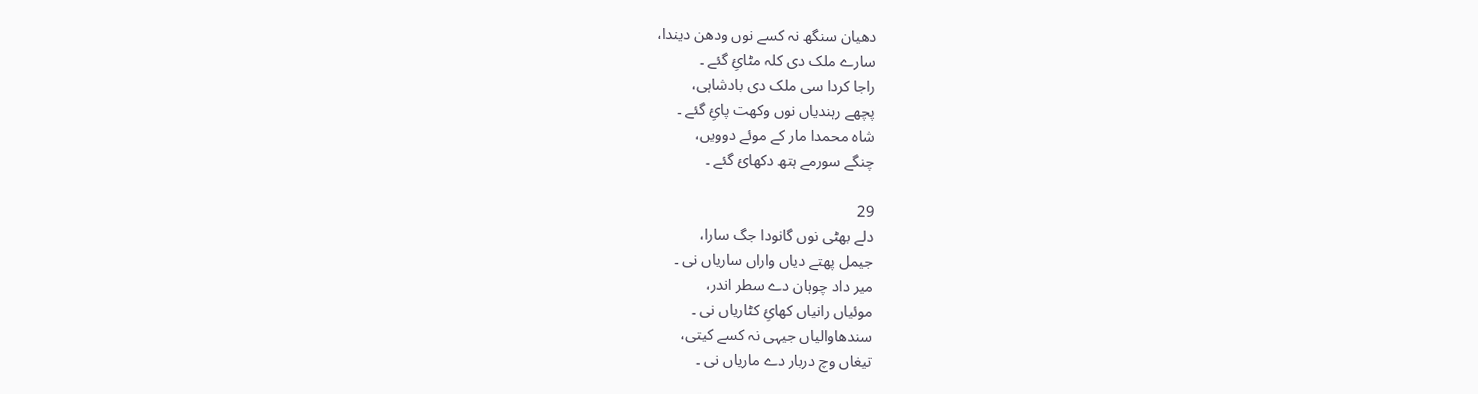دھیان سنگھ نہ کسے نوں ودھن دیندا،
سارے ملک دی کلہ مٹائِ گئے ۔
راجا کردا سی ملک دی بادشاہی،
پچھے رہندیاں نوں وکھت پائِ گئے ۔
شاہ محمدا مار کے موئے دوویں،
چنگے سورمے ہتھ دکھائ گئے ۔

29
دلے بھٹی نوں گانودا جگ سارا،
جیمل پھتے دیاں واراں ساریاں نی ۔
میر داد چوہان دے سطر اندر،
موئیاں رانیاں کھائِ کٹاریاں نی ۔
سندھاوالیاں جیہی نہ کسے کیتی،
تیغاں وچ دربار دے ماریاں نی ۔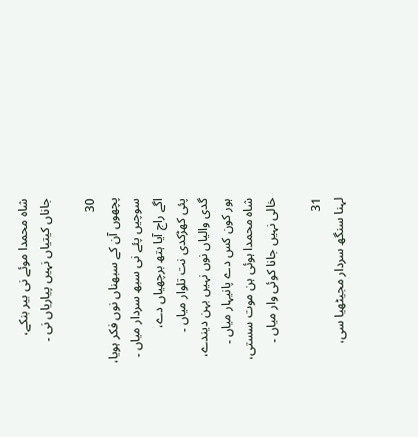شاہ محمدا موئے نی بیر بنکے،
جاناں کیتیاں نہیں پیاریاں نی ۔

30
پچھوں آن کے سبھناں نوں فکر ہویا،
سوچیں پئے نی سبھ سردار میاں ۔
اگے راج آیا ہتھ برچھیاں دے،
پئی کھڑکدی نت تلوار میاں ۔
گدی والیاں نوں نہیں بہن دیندے،
ہور کون کس دے پانیہار میاں ۔
شاہ محمدا ہوئی ہن موت سستی،
خالی نہیں جانا کوئی وار میاں ۔

31
لہنا سنگھ سردار مجیٹھیا سی،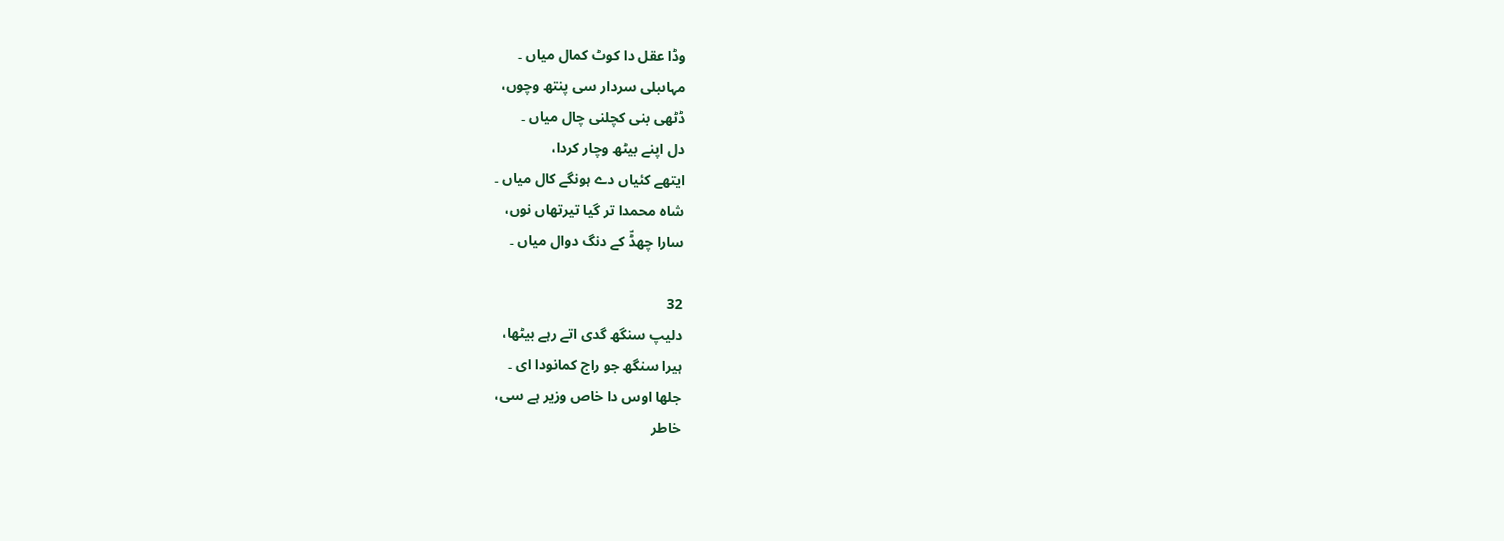وڈا عقل دا کوٹ کمال میاں ۔
مہاںبلی سردار سی پنتھ وچوں،
ڈٹھی بنی کچلنی چال میاں ۔
دل اپنے بیٹھ وچار کردا،
ایتھے کئیاں دے ہونگے کال میاں ۔
شاہ محمدا تر گیا تیرتھاں نوں،
سارا چھڈّ کے دنگ دوال میاں ۔

32
دلیپ سنگھ گدی اتے رہے بیٹھا،
ہیرا سنگھ جو راج کمانودا ای ۔
جلھا اوس دا خاص وزیر ہے سی،
خاطر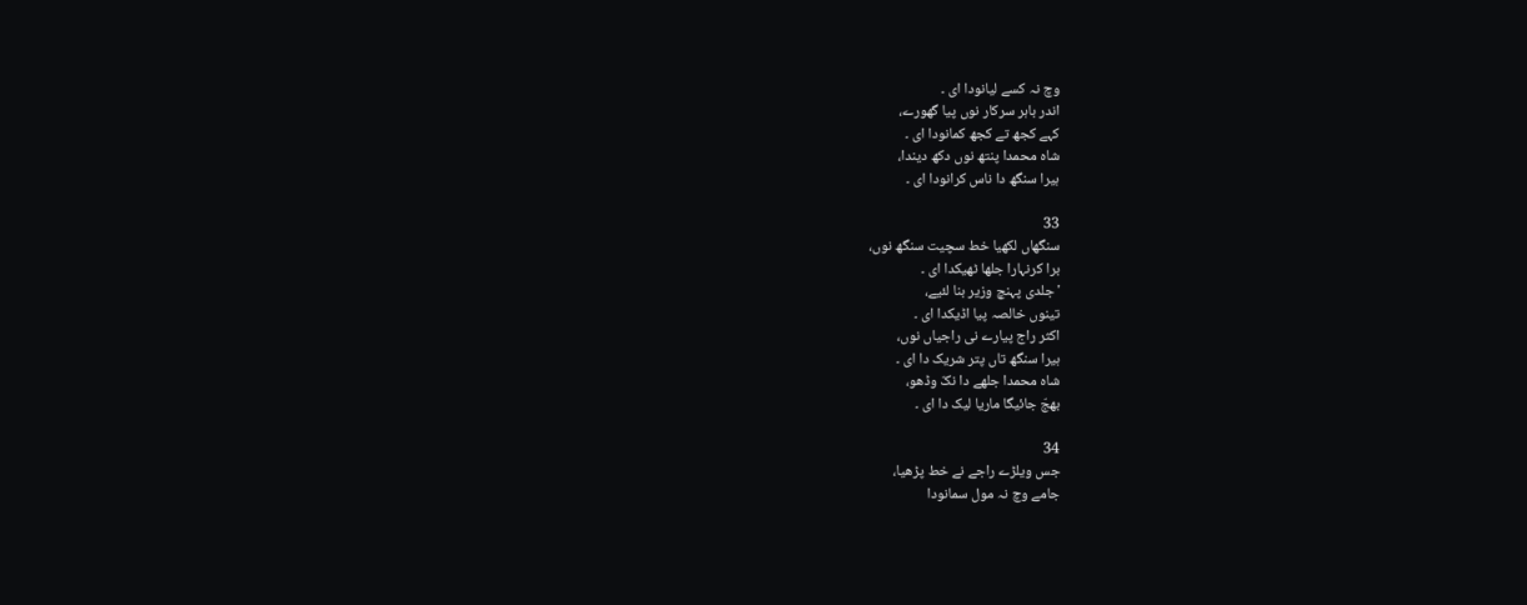وچ نہ کسے لیانودا ای ۔
اندر باہر سرکار نوں پیا گھورے،
کہے کجھ تے کجھ کمانودا ای ۔
شاہ محمدا پنتھ نوں دکھ دیندا،
ہیرا سنگھ دا ناس کرانودا ای ۔

33
سنگھاں لکھیا خط سچیت سنگھ نوں،
برا کرنہارا جلھا ٹھیکدا ای ۔
'جلدی پہنچ وزیر بنا لئیے،
تینوں خالصہ پیا اڈیکدا ای ۔
اکثر راج پیارے نی راجیاں نوں،
ہیرا سنگھ تاں پتر شریک دا ای ۔
شاہ محمدا جلھے دا نکّ وڈھو،
بھجّ جائیگا ماریا لیک دا ای ۔

34
جس ویلڑے راجے نے خط پڑھیا،
جامے وچ نہ مول سمانودا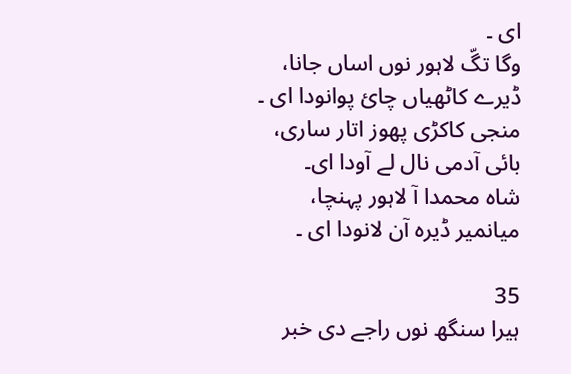ای ۔
وگا تگّ لاہور نوں اساں جانا،
ڈیرے کاٹھیاں چائ پوانودا ای ۔
منجی کاکڑی پھوز اتار ساری،
بائی آدمی نال لے آودا ای۔
شاہ محمدا آ لاہور پہنچا،
میانمیر ڈیرہ آن لانودا ای ۔

35
ہیرا سنگھ نوں راجے دی خبر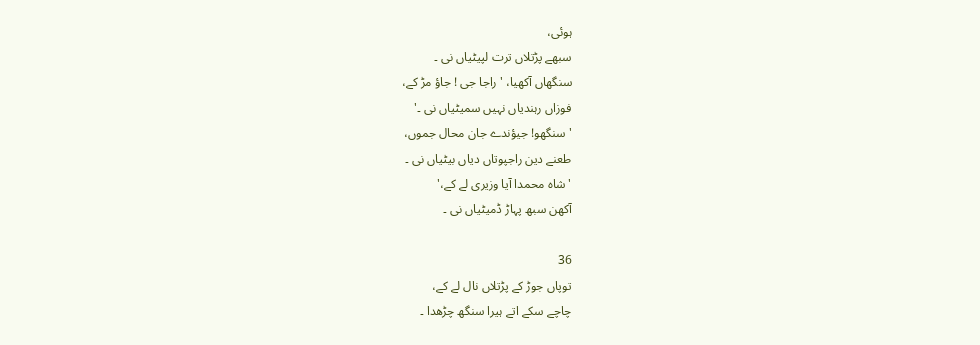ہوئی،
سبھے پڑتلاں ترت لپیٹیاں نی ۔
سنگھاں آکھیا، 'راجا جی ! جاؤ مڑ کے،
فوزاں رہندیاں نہیں سمیٹیاں نی ۔'
'سنگھو! جیؤندے جان محال جموں،
طعنے دین راجپوتاں دیاں بیٹیاں نی ۔
'شاہ محمدا آیا وزیری لے کے،'
آکھن سبھ پہاڑ ڈمیٹیاں نی ۔

36
توپاں جوڑ کے پڑتلاں نال لے کے،
چاچے سکے اتے ہیرا سنگھ چڑھدا ۔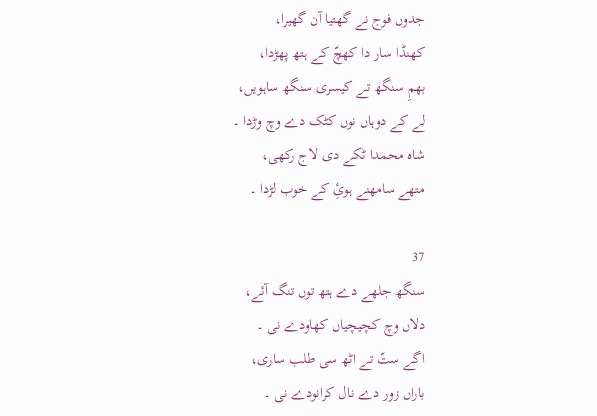جدوں فوج نے گھتیا آن گھیرا،
کھنڈا سار دا کھچّ کے ہتھ پھڑدا،
بھمِ سنگھ تے کیسری سنگھ ساہویں،
لے کے دوہاں نوں کٹک دے وچ وڑدا ۔
شاہ محمدا ٹکے دی لاج رکھی،
متھے سامھنے ہوئِ کے خوب لڑدا ۔

37
سنگھ جلھے دے ہتھ توں تنگ آئے،
دلاں وچ کچیچیاں کھاودے نی ۔
اگے ستّ تے اٹھ سی طلب ساری،
باراں زور دے نال کرانودے نی ۔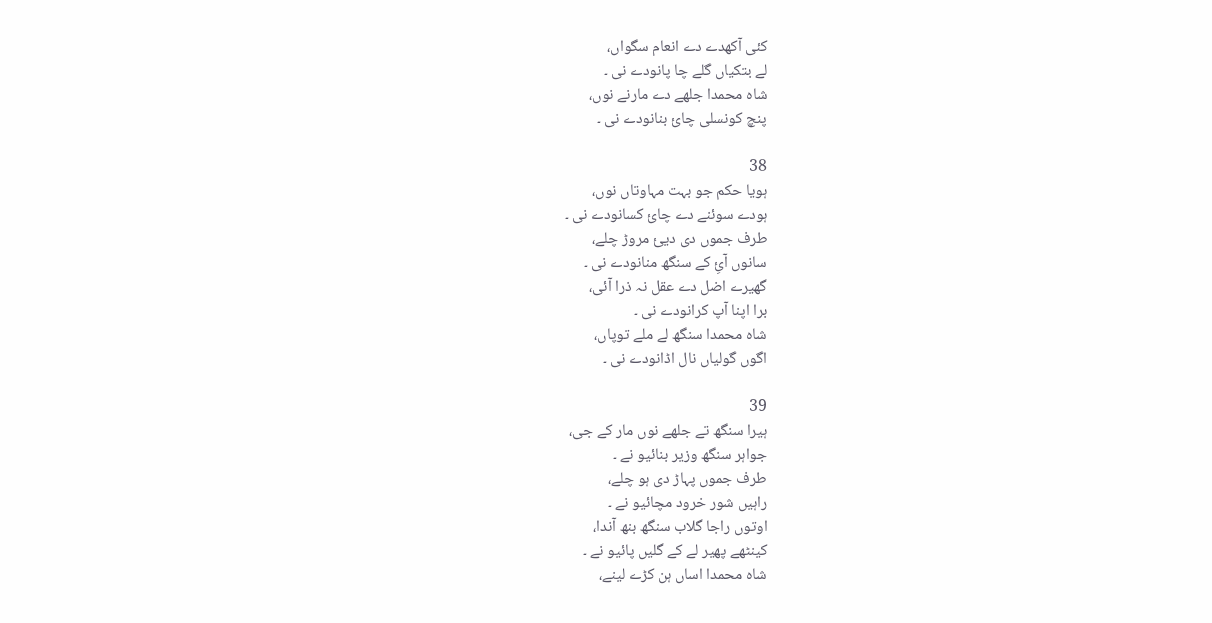کئی آکھدے دے انعام سگواں،
لے بتکیاں گلے چا پانودے نی ۔
شاہ محمدا جلھے دے مارنے نوں،
پنچ کونسلی چائ بنانودے نی ۔

38
ہویا حکم جو بہت مہاوتاں نوں،
ہودے سوئنے دے چائ کسانودے نی ۔
طرف جموں دی دیئ مروڑ چلے،
سانوں آئِ کے سنگھ منانودے نی ۔
گھیرے اضل دے عقل نہ ذرا آئی،
برا اپنا آپ کرانودے نی ۔
شاہ محمدا سنگھ لے ملے توپاں،
اگوں گولیاں نال اڈانودے نی ۔

39
ہیرا سنگھ تے جلھے نوں مار کے جی،
جواہر سنگھ وزیر بنائیو نے ۔
طرف جموں پہاڑ دی ہو چلے،
راہیں شور خرود مچائیو نے ۔
اوتوں راجا گلاب سنگھ بنھ آندا،
کینٹھے پھیر لے کے گلیں پائیو نے ۔
شاہ محمدا اساں ہن کڑے لینے،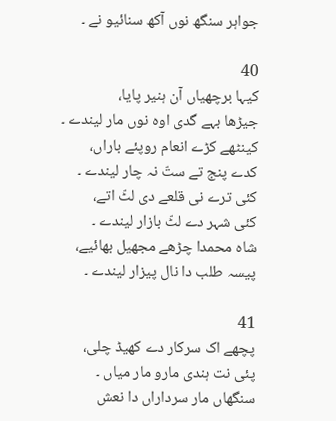جواہر سنگھ نوں آکھ سنائیو نے ۔

40
کیہا برچھیاں آن ہنیر پایا،
جیڑھا بہے گدی اوہ نوں مار لیندے ۔
کینٹھے کڑے انعام روپئے باراں،
کدے پنج تے ستّ نہ چار لیندے ۔
کئی ترے نی قلعے دی لٹّ اتے،
کئی شہر دے لٹّ بازار لیندے ۔
شاہ محمدا چڑھے مجھیل بھائیے،
پیسہ طلب دا نال پیزار لیندے ۔

41
پچھے اک سرکار دے کھیڈ چلی،
پئی نت ہندی مارو مار میاں ۔
سنگھاں مار سرداراں دا نعش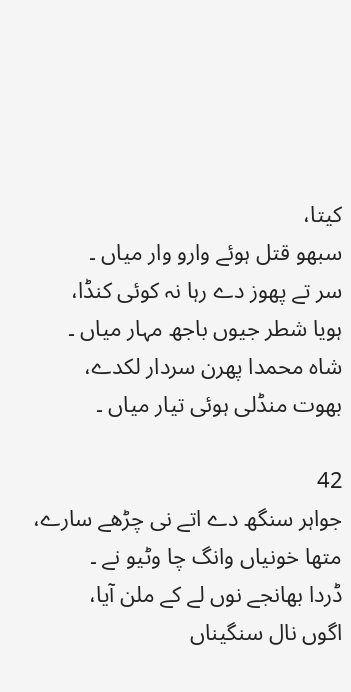کیتا،
سبھو قتل ہوئے وارو وار میاں ۔
سر تے پھوز دے رہا نہ کوئی کنڈا،
ہویا شطر جیوں باجھ مہار میاں ۔
شاہ محمدا پھرن سردار لکدے،
بھوت منڈلی ہوئی تیار میاں ۔

42
جواہر سنگھ دے اتے نی چڑھے سارے،
متھا خونیاں وانگ چا وٹیو نے ۔
ڈردا بھانجے نوں لے کے ملن آیا،
اگوں نال سنگیناں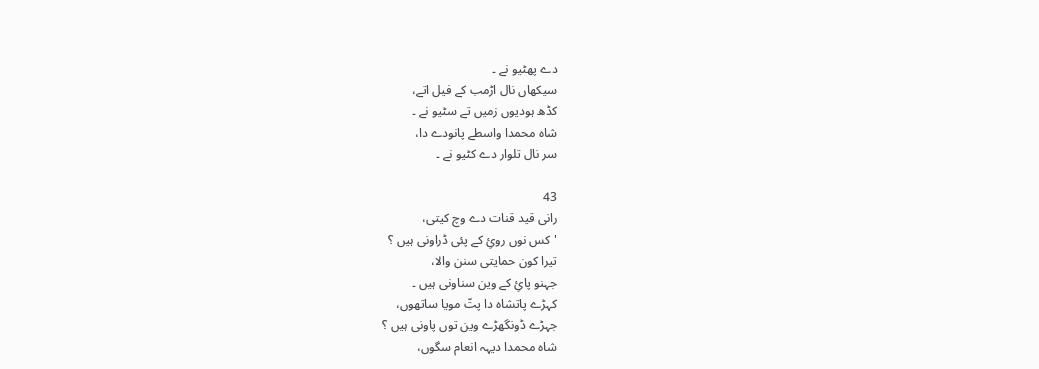دے پھٹیو نے ۔
سیکھاں نال اڑمب کے فیل اتے،
کڈھ ہودیوں زمیں تے سٹیو نے ۔
شاہ محمدا واسطے پانودے دا،
سر نال تلوار دے کٹیو نے ۔

43
رانی قید قنات دے وچ کیتی،
'کس نوں روئِ کے پئی ڈراونی ہیں ؟
تیرا کون حمایتی سنن والا،
جہنو پائِ کے وین سناونی ہیں ۔
کہڑے پاتشاہ دا پتّ مویا ساتھوں،
جہڑے ڈونگھڑے وین توں پاونی ہیں ؟
شاہ محمدا دیہہ انعام سگوں،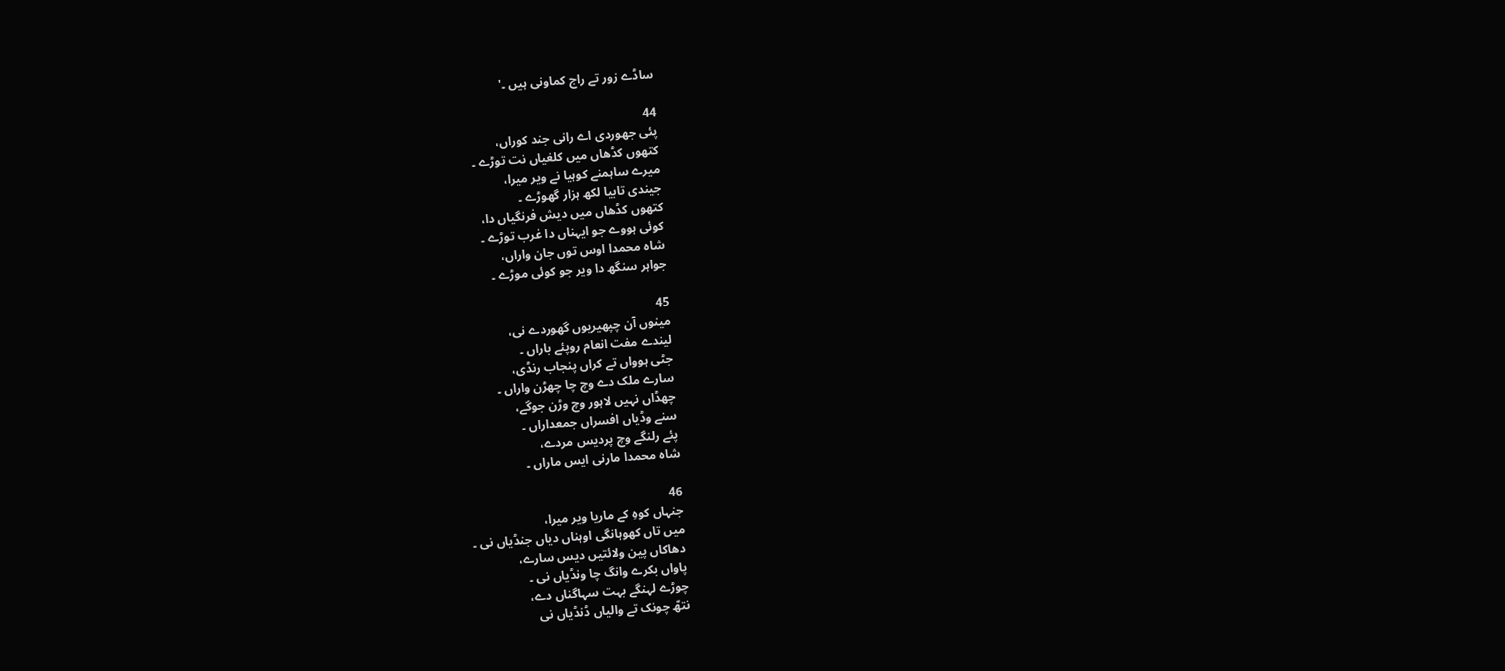ساڈے زور تے راج کماونی ہیں ۔'

44
پئی جھوردی اے رانی جند کوراں،
کتھوں کڈھاں میں کلغیاں نت توڑے ۔
میرے ساہمنے کوہیا نے ویر میرا،
جیندی تابیا لکھ ہزار گھوڑے ۔
کتھوں کڈھاں میں دیش فرنگیاں دا،
کوئی ہووے جو ایہناں دا غرب توڑے ۔
شاہ محمدا اوس توں جان واراں،
جواہر سنگھ دا ویر جو کوئی موڑے ۔

45
مینوں آن چپھیریوں گھوردے نی،
لیندے مفت انعام روپئے باراں ۔
جٹی ہوواں تے کراں پنجاب رنڈی،
سارے ملک دے وچ چا چھڑن واراں ۔
چھڈاں نہیں لاہور وچ وڑن جوگے،
سنے وڈیاں افسراں جمعداراں ۔
پئے رلنگے وچ پردیس مردے،
شاہ محمدا مارنی ایس ماراں ۔

46
جنہاں کوہِ کے ماریا ویر میرا،
میں تاں کھوہانگی اوہناں دیاں جنڈیاں نی ۔
دھاکاں پین ولائتیں دیس سارے،
پاواں بکرے وانگ چا ونڈیاں نی ۔
چوڑے لہنگے بہت سہاگناں دے،
نتھّ چونک تے والیاں ڈنڈیاں نی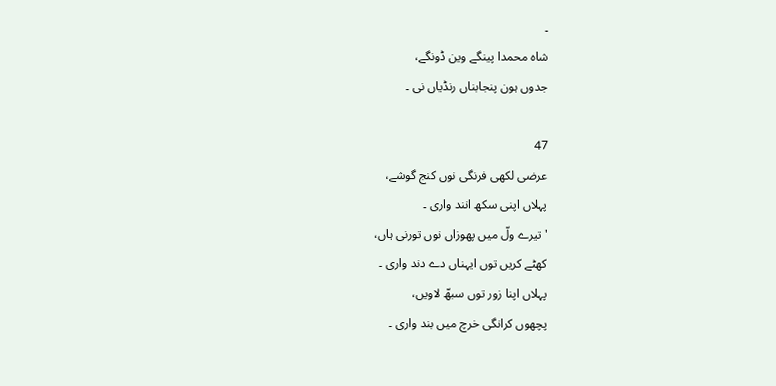۔
شاہ محمدا پینگے وین ڈونگے،
جدوں ہون پنجابناں رنڈیاں نی ۔

47
عرضی لکھی فرنگی نوں کنج گوشے،
پہلاں اپنی سکھ انند واری ۔
'تیرے ولّ میں پھوزاں نوں تورنی ہاں،
کھٹے کریں توں ایہناں دے دند واری ۔
پہلاں اپنا زور توں سبھّ لاویں،
پچھوں کرانگی خرچ میں بند واری ۔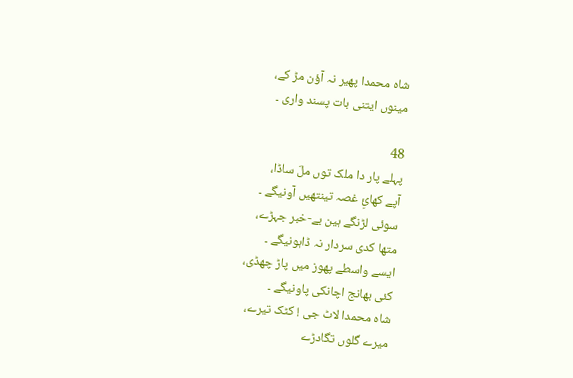شاہ محمدا پھیر نہ آؤن مڑ کے،
مینوں ایتنی بات پسند واری ۔

48
پہلے پار دا ملک توں ملّ ساڈا،
آپے کھائِ غصہ تینتھیں آونیگے ۔
سوئی لڑنگے ہین بے-خبر جہڑے،
متھا کدی سردار نہ ڈاہونیگے ۔
ایسے واسطے پھوز میں پاڑ چھڈی،
کئی بھانج اچانکی پاونیگے ۔
شاہ محمدا لاٹ جی ! کٹک تیرے،
میرے گلوں تگادڑے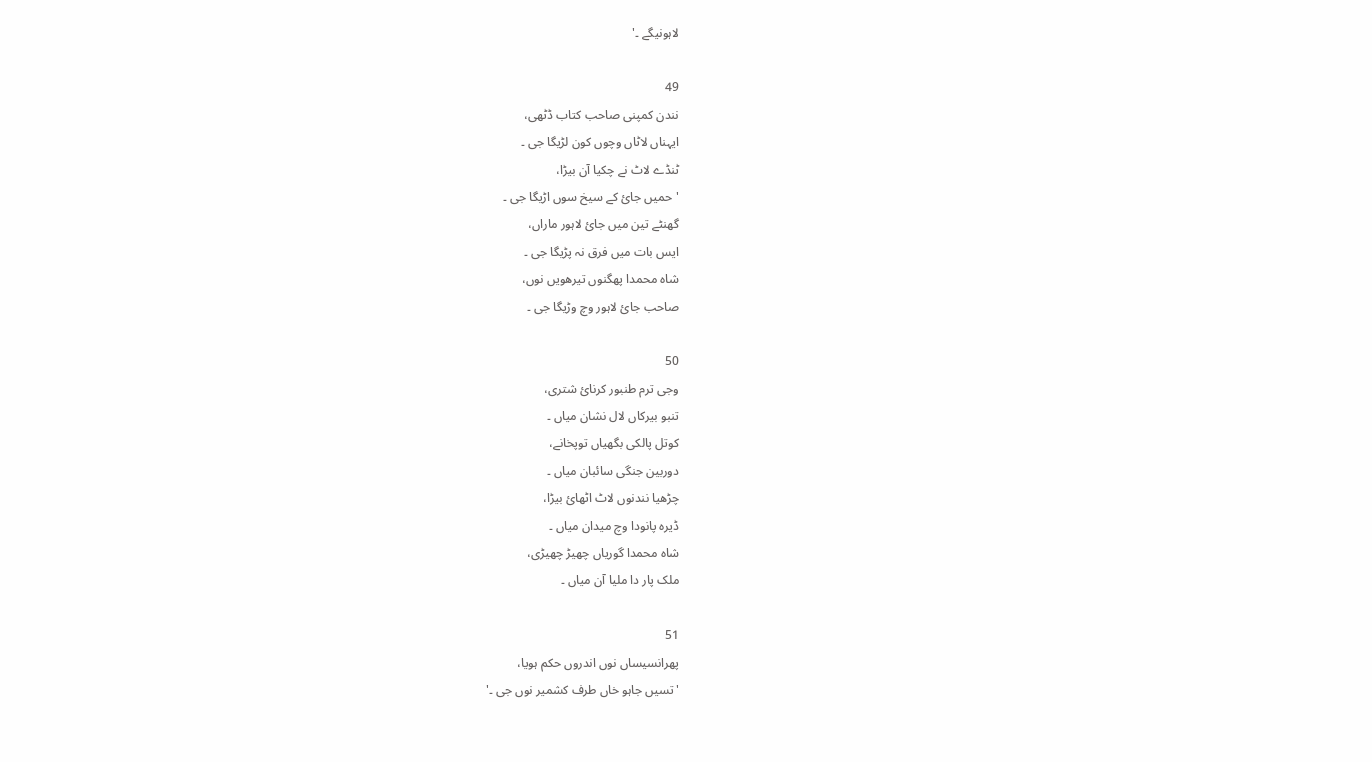لاہونیگے ۔'

49
نندن کمپنی صاحب کتاب ڈٹھی،
ایہناں لاٹاں وچوں کون لڑیگا جی ۔
ٹنڈے لاٹ نے چکیا آن بیڑا،
'حمیں جائ کے سیخ سوں اڑیگا جی ۔
گھنٹے تین میں جائ لاہور ماراں،
ایس بات میں فرق نہ پڑیگا جی ۔
شاہ محمدا پھگنوں تیرھویں نوں،
صاحب جائ لاہور وچ وڑیگا جی ۔

50
وجی ترم طنبور کرنائ شتری،
تنبو بیرکاں لال نشان میاں ۔
کوتل پالکی بگھیاں توپخانے،
دوربین جنگی سائبان میاں ۔
چڑھیا نندنوں لاٹ اٹھائ بیڑا،
ڈیرہ پانودا وچ میدان میاں ۔
شاہ محمدا گوریاں چھیڑ چھیڑی،
ملک پار دا ملیا آن میاں ۔

51
پھرانسیساں نوں اندروں حکم ہویا،
'تسیں جاہو خاں طرف کشمیر نوں جی ۔'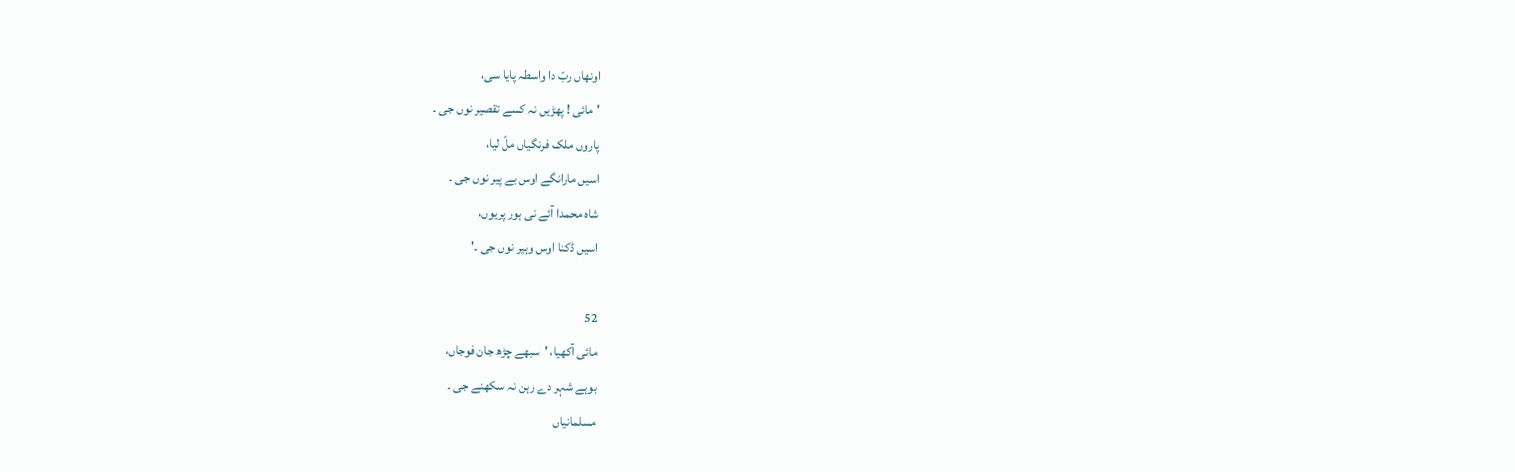اونھاں ربّ دا واسطہ پایا سی،
'مائی ! پھڑیں نہ کسے تقصیر نوں جی ۔
پاروں ملک فرنگیاں ملّ لیا،
اسیں مارانگے اوس بے پیر نوں جی ۔
شاہ محمدا آئے نی ہور پریوں،
اسیں ڈکنا اوس وہیر نوں جی ۔'

52
مائی آکھیا، 'سبھے چڑھ جان فوجاں،
بوہے شہر دے رہن نہ سکھنے جی ۔
مسلمانیاں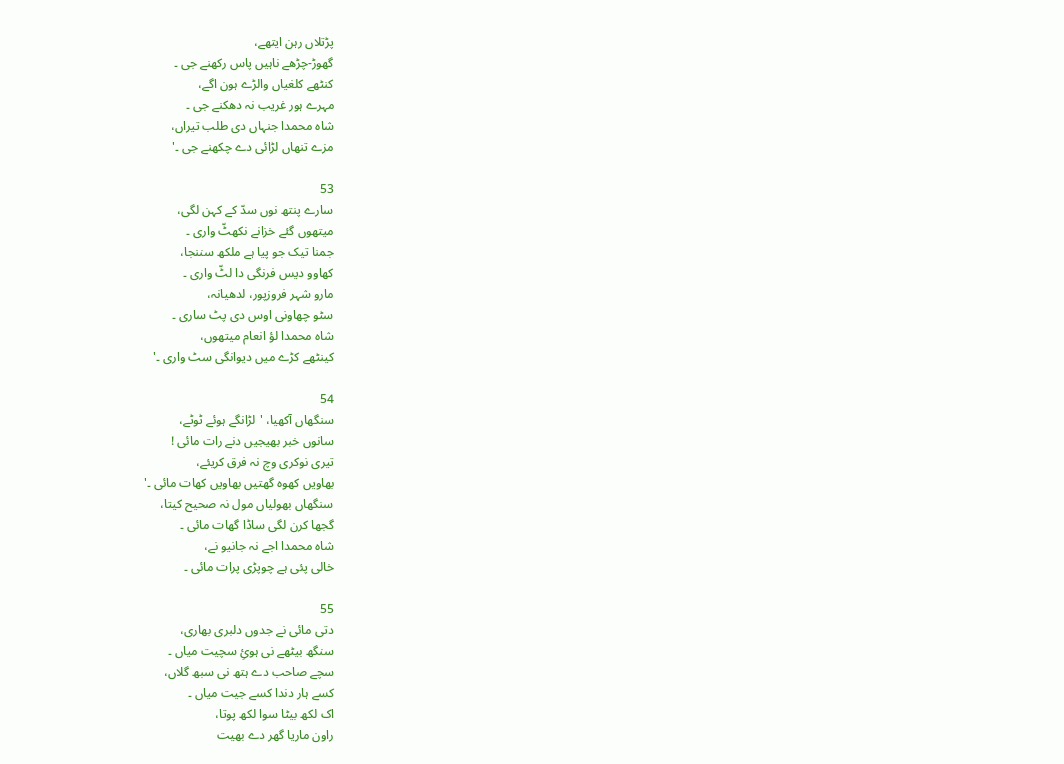پڑتلاں رہن ایتھے،
گھوڑ-چڑھے ناہیں پاس رکھنے جی ۔
کنٹھے کلغیاں والڑے ہون اگے،
مہرے ہور غریب نہ دھکنے جی ۔
شاہ محمدا جنہاں دی طلب تیراں،
مزے تنھاں لڑائی دے چکھنے جی ۔'

53
سارے پنتھ نوں سدّ کے کہن لگی،
میتھوں گئے خزانے نکھٹّ واری ۔
جمنا تیک جو پیا ہے ملکھ سننجا،
کھاوو دیس فرنگی دا لٹّ واری ۔
مارو شہر فروزپور، لدھیانہ،
سٹو چھاونی اوس دی پٹ ساری ۔
شاہ محمدا لؤ انعام میتھوں،
کینٹھے کڑے میں دیوانگی سٹ واری ۔'

54
سنگھاں آکھیا، 'لڑانگے ہوئے ٹوٹے،
سانوں خبر بھیجیں دنے رات مائی !
تیری نوکری وچ نہ فرق کریئے،
بھاویں کھوہ گھتیں بھاویں کھات مائی ۔'
سنگھاں بھولیاں مول نہ صحیح کیتا،
گجھا کرن لگی ساڈا گھات مائی ۔
شاہ محمدا اجے نہ جانیو نے،
خالی پئی ہے چوپڑی پرات مائی ۔

55
دتی مائی نے جدوں دلبری بھاری،
سنگھ بیٹھے نی ہوئِ سچیت میاں ۔
سچے صاحب دے ہتھ نی سبھ گلاں،
کسے ہار دندا کسے جیت میاں ۔
اک لکھ بیٹا سوا لکھ پوتا،
راون ماریا گھر دے بھیت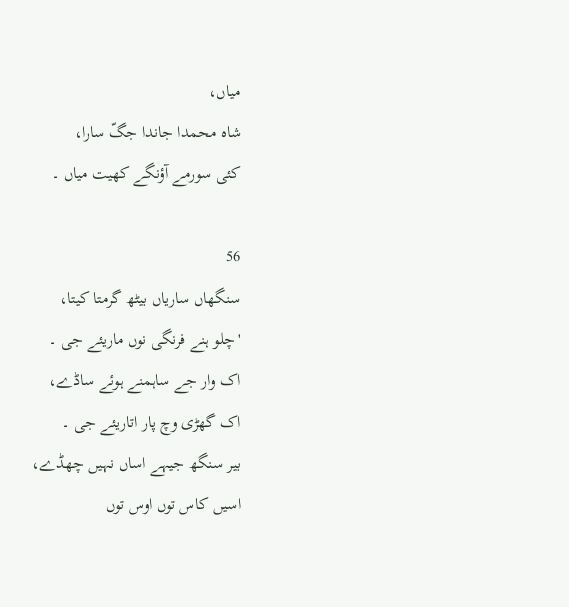میاں،
شاہ محمدا جاندا جگّ سارا،
کئی سورمے آؤنگے کھیت میاں ۔

56
سنگھاں ساریاں بیٹھ گرمتا کیتا،
'چلو ہنے فرنگی نوں ماریئے جی ۔
اک وار جے ساہمنے ہوئے ساڈے،
اک گھڑی وچ پار اتاریئے جی ۔
بیر سنگھ جیہے اساں نہیں چھڈے،
اسیں کاس توں اوس توں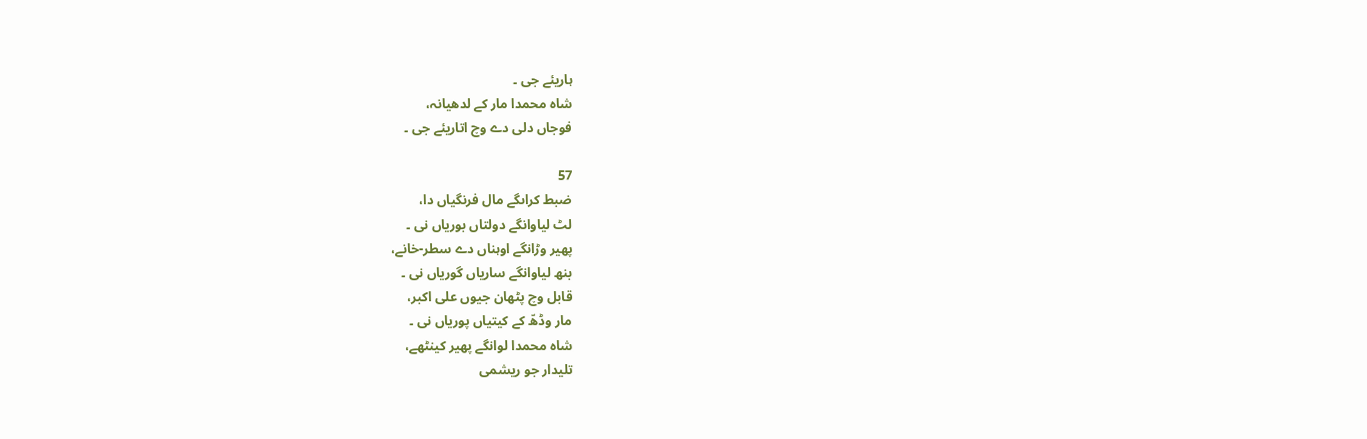ہاریئے جی ۔
شاہ محمدا مار کے لدھیانہ،
فوجاں دلی دے وچ اتاریئے جی ۔

57
ضبط کراںگے مال فرنگیاں دا،
لٹ لیاوانگے دولتاں بوریاں نی ۔
پھیر وڑانگے اوہناں دے سطر-خانے،
بنھ لیاوانگے ساریاں گوریاں نی ۔
قابل وچ پٹھان جیوں علی اکبر،
مار وڈھّ کے کیتیاں پوریاں نی ۔
شاہ محمدا لوانگے پھیر کینٹھے،
تلیدار جو ریشمی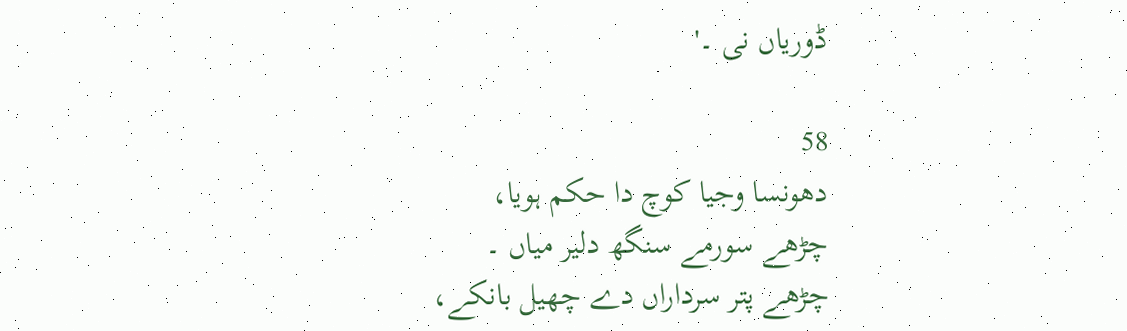ڈوریاں نی ۔'

58
دھونسا وجیا کوچ دا حکم ہویا،
چڑھے سورمے سنگھ دلیر میاں ۔
چڑھے پتر سرداراں دے چھیل بانکے،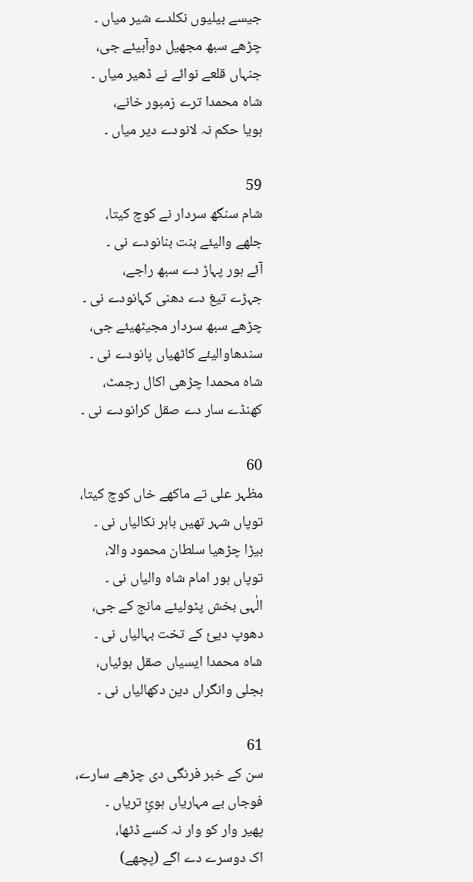جیسے بیلیوں نکلدے شیر میاں ۔
چڑھے سبھ مجھیل دوآبیئے جی،
جنہاں قلعے نوائے نے ڈھیر میاں ۔
شاہ محمدا ترے زمبور خانے،
ہویا حکم نہ لانودے دیر میاں ۔

59
شام سنگھ سردار نے کوچ کیتا،
جلھے والیئے بنت بنانودے نی ۔
آئے ہور پہاڑ دے سبھ راجے،
جہڑے تیغ دے دھنی کہانودے نی ۔
چڑھے سبھ سردار مجیٹھیئے جی،
سندھاوالیئے کاٹھیاں پانودے نی ۔
شاہ محمدا چڑھی اکال رجمٹ،
کھنڈے سار دے صقل کرانودے نی ۔

60
مظہر علی تے ماکھے خاں کوچ کیتا،
توپاں شہر تھیں باہر نکالیاں نی ۔
بیڑا چڑھیا سلطان محمود والا،
توپاں ہور امام شاہ والیاں نی ۔
الٰہی بخش پٹولیئے مانج کے جی،
دھوپ دیئ کے تخت بہالیاں نی ۔
شاہ محمدا ایسیاں صقل ہوئیاں،
بجلی وانگراں دین دکھالیاں نی ۔

61
سن کے خبر فرنگی دی چڑھے سارے،
فوجاں بے مہاریاں ہوئِ تریاں ۔
پھیر وار کو وار نہ کسے ڈٹھا،
اک دوسرے دے اگے (پچھے)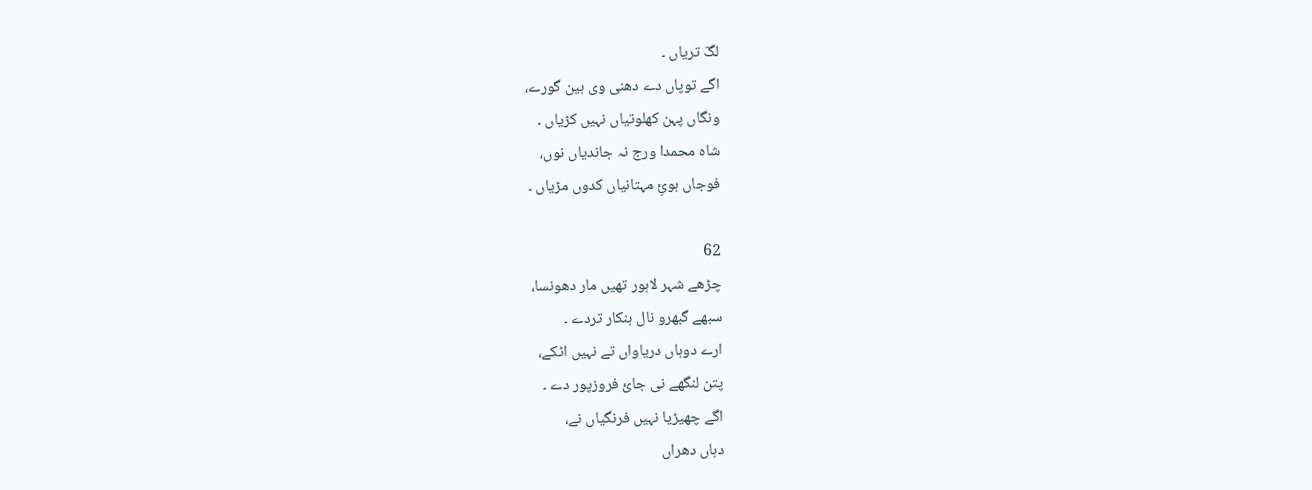لگّ تریاں ۔
اگے توپاں دے دھنی وی ہین گورے،
ونگاں پہن کھلوتیاں نہیں کڑیاں ۔
شاہ محمدا ورج نہ جاندیاں نوں،
فوجاں ہوئِ مہتانیاں کدوں مڑیاں ۔

62
چڑھے شہر لاہور تھیں مار دھونسا،
سبھے گبھرو نال ہنکار تردے ۔
ارے دوہاں دریاواں تے نہیں اٹکے،
پتن لنگھے نی جائ فروزپور دے ۔
اگے چھیڑیا نہیں فرنگیاں نے،
دہاں دھراں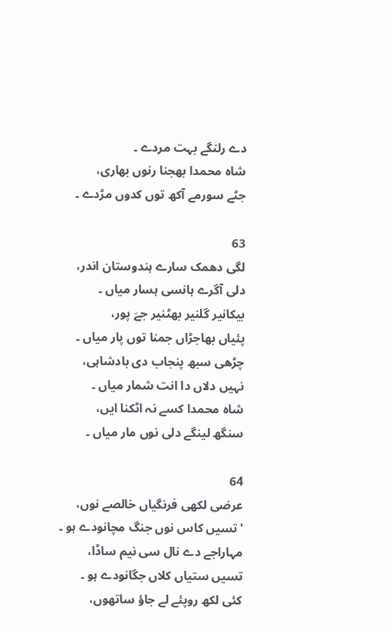دے رلنگے بہت مردے ۔
شاہ محمدا بھجنا رنوں بھاری،
جٹے سورمے آکھ توں کدوں مڑدے ۔

63
لگی دھمک سارے ہندوستان اندر،
دلی آگرے ہانسی ہسار میاں ۔
بیکانیر گلنیر بھٹنیر جےَ پور،
پئیاں بھاجڑاں جمنا توں پار میاں ۔
چڑھی سبھ پنجاب دی بادشاہی،
نہیں دلاں دا انت شمار میاں ۔
شاہ محمدا کسے نہ اٹکنا ایں،
سنگھ لینگے دلی نوں مار میاں ۔

64
عرضی لکھی فرنگیاں خالصے نوں،
'تسیں کاس نوں جنگ مچانودے ہو ۔
مہاراجے دے نال سی نیم ساڈا،
تسیں ستیاں کلاں جگانودے ہو ۔
کئی لکھ روپئے لے جاؤ ساتھوں،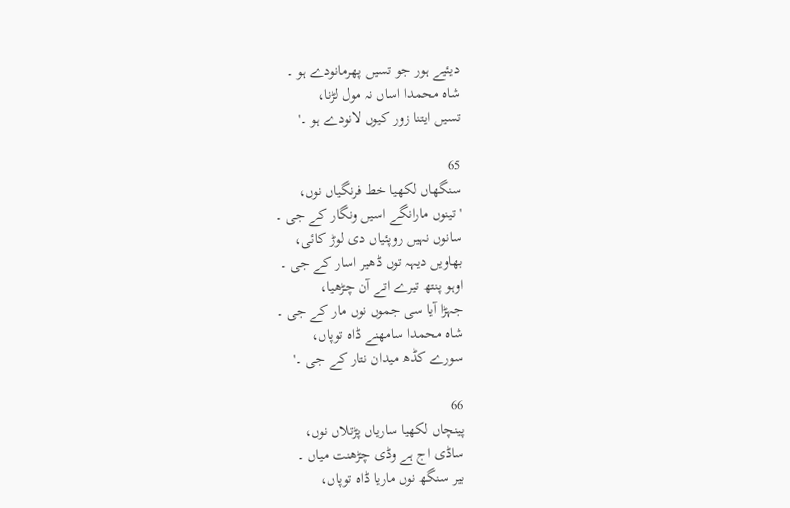دیئیے ہور جو تسیں پھرمانودے ہو ۔
شاہ محمدا اساں نہ مول لڑنا،
تسیں ایتنا زور کیوں لانودے ہو ۔'

65
سنگھاں لکھیا خط فرنگیاں نوں،
'تینوں مارانگے اسیں ونگار کے جی ۔
سانوں نہیں روپئیاں دی لوڑ کائی،
بھاویں دیہہ توں ڈھیر اسار کے جی ۔
اوہو پنتھ تیرے اتے آن چڑھیا،
جہڑا آیا سی جموں نوں مار کے جی ۔
شاہ محمدا سامھنے ڈاہ توپاں،
سورے کڈھ میدان نتار کے جی ۔'

66
پینچاں لکھیا ساریاں پڑتلاں نوں،
ساڈی اج ہے وڈی چڑھنت میاں ۔
بیر سنگھ نوں ماریا ڈاہ توپاں،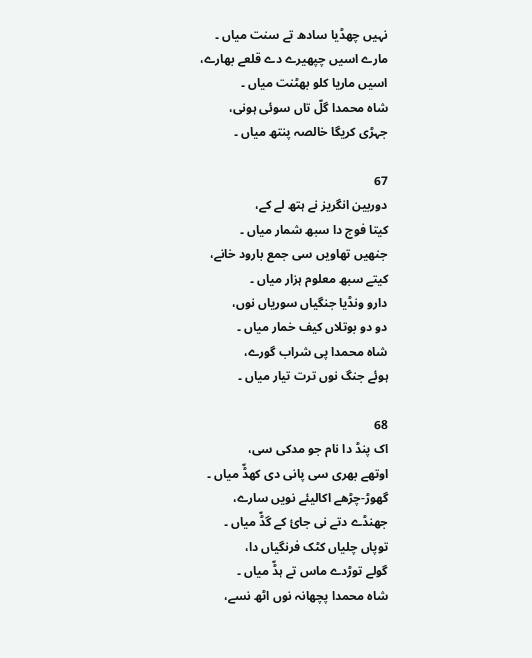نہیں چھڈیا سادھ تے سنت میاں ۔
مارے اسیں چپھیرے دے قلعے بھارے،
اسیں ماریا کلو بھٹنت میاں ۔
شاہ محمدا گلّ تاں سوئی ہونی،
جہڑی کریگا خالصہ پنتھ میاں ۔

67
دوربین انگریز نے ہتھ لے کے،
کیتا فوج دا سبھ شمار میاں ۔
جنھیں تھاویں سی جمع بارود خانے،
کیتے سبھ معلوم ہزار میاں ۔
دارو ونڈیا جنگیاں سوریاں نوں،
دو دو بوتلاں کیف خمار میاں ۔
شاہ محمدا پی شراب گورے،
ہوئے جنگ نوں ترت تیار میاں ۔

68
اک پنڈ دا نام جو مدکی سی،
اوتھے بھری سی پانی دی کھڈّ میاں ۔
گھوڑ-چڑھے اکالیئے نویں سارے،
جھنڈے دتے نی جائ کے گڈّ میاں ۔
توپاں چلیاں کٹک فرنگیاں دا،
گولے توڑدے ماس تے ہڈّ میاں ۔
شاہ محمدا پچھانہ نوں اٹھ نسے،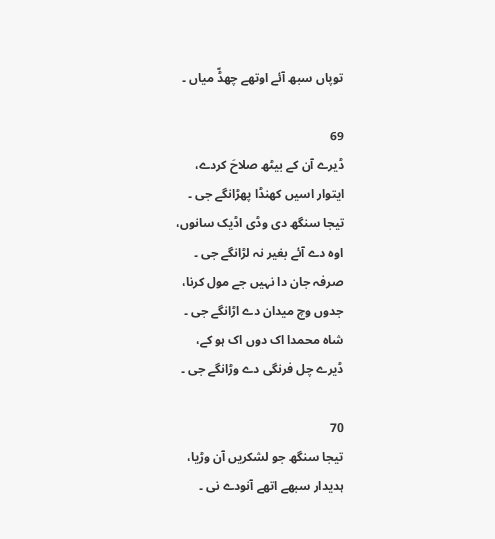توپاں سبھ آئے اوتھے چھڈّ میاں ۔

69
ڈیرے آن کے بیٹھ صلاحَ کردے،
ایتوار اسیں کھنڈا پھڑانگے جی ۔
تیجا سنگھ دی وڈی اڈیک سانوں،
اوہ دے آئے بغیر نہ لڑانگے جی ۔
صرفہ جان دا نہیں جے مول کرنا،
جدوں وچ میدان دے اڑانگے جی ۔
شاہ محمدا اک دوں اک ہو کے،
ڈیرے چل فرنگی دے وڑانگے جی ۔

70
تیجا سنگھ جو لشکریں آن وڑیا،
ہدیدار سبھے اتھے آنودے نی ۔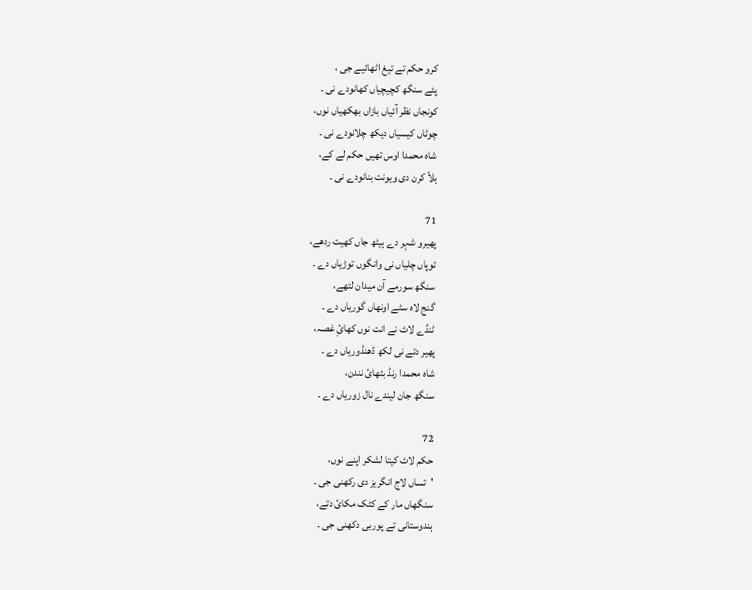کرو حکم تے تیغ اٹھائیے جی ،
پئے سنگھ کچیچیاں کھانودے نی ۔
کونجاں نظر آئیاں بازاں بھکھیاں نوں،
چوٹاں کیسیاں دیکھ چلانودے نی ۔
شاہ محمدا اوس تھیں حکم لے کے،
ہلاّ کرن دی ویونت بنانودے نی ۔

71
پھیرو شہر دے ہیٹھ جاں کھیت ردھے،
توپاں چلیاں نی وانگوں توڑیاں دے ۔
سنگھ سورمے آن میدان لتھے،
گنج لاہ سٹے اونھاں گوریاں دے ۔
ٹنڈے لاٹ نے انت نوں کھائِ غصہ،
پھیر دتے نی لکھ ڈھنڈوریاں دے ۔
شاہ محمدا رنڈ بٹھائ نندن،
سنگھ جان لیندے نال زوریاں دے ۔

72
حکم لاٹ کیتا لشکر اپنے نوں،
'تساں لاج انگریز دی رکھنی جی ۔
سنگھاں مار کے کٹک مکائ دتے،
ہندوستانی تے پوربی دکھنی جی ۔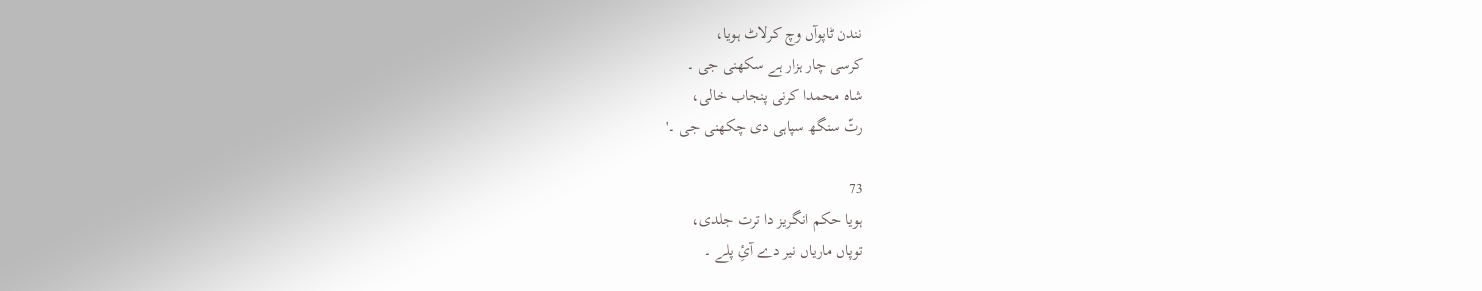نندن ٹاپوآں وچ کرلاٹ ہویا،
کرسی چار ہزار ہے سکھنی جی ۔
شاہ محمدا کرنی پنجاب خالی،
رتّ سنگھ سپاہی دی چکھنی جی ۔'

73
ہویا حکم انگریز دا ترت جلدی،
توپاں ماریاں نیر دے آئِ پلے ۔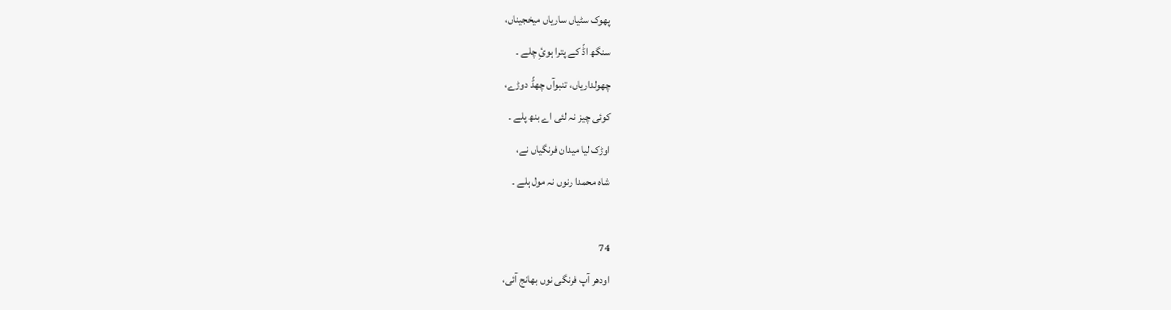پھوک سٹیاں ساریاں میخجیناں،
سنگھ اڈّ کے پترا ہوئِ چلے ۔
چھولداریاں، تنبوآں چھڈّ دوڑے،
کوئی چیز نہ لئی اے بنھ پلے ۔
اوڑک لیا میدان فرنگیاں نے،
شاہ محمدا رنوں نہ مول ہلے ۔

74
اودھر آپ فرنگی نوں بھانج آئی،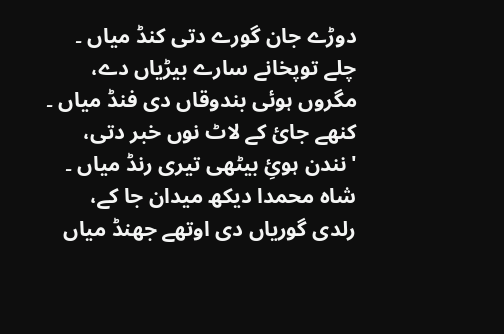دوڑے جان گورے دتی کنڈ میاں ۔
چلے توپخانے سارے بیڑیاں دے،
مگروں ہوئی بندوقاں دی فنڈ میاں ۔
کنھے جائ کے لاٹ نوں خبر دتی،
'نندن ہوئِ بیٹھی تیری رنڈ میاں ۔
شاہ محمدا دیکھ میدان جا کے،
رلدی گوریاں دی اوتھے جھنڈ میاں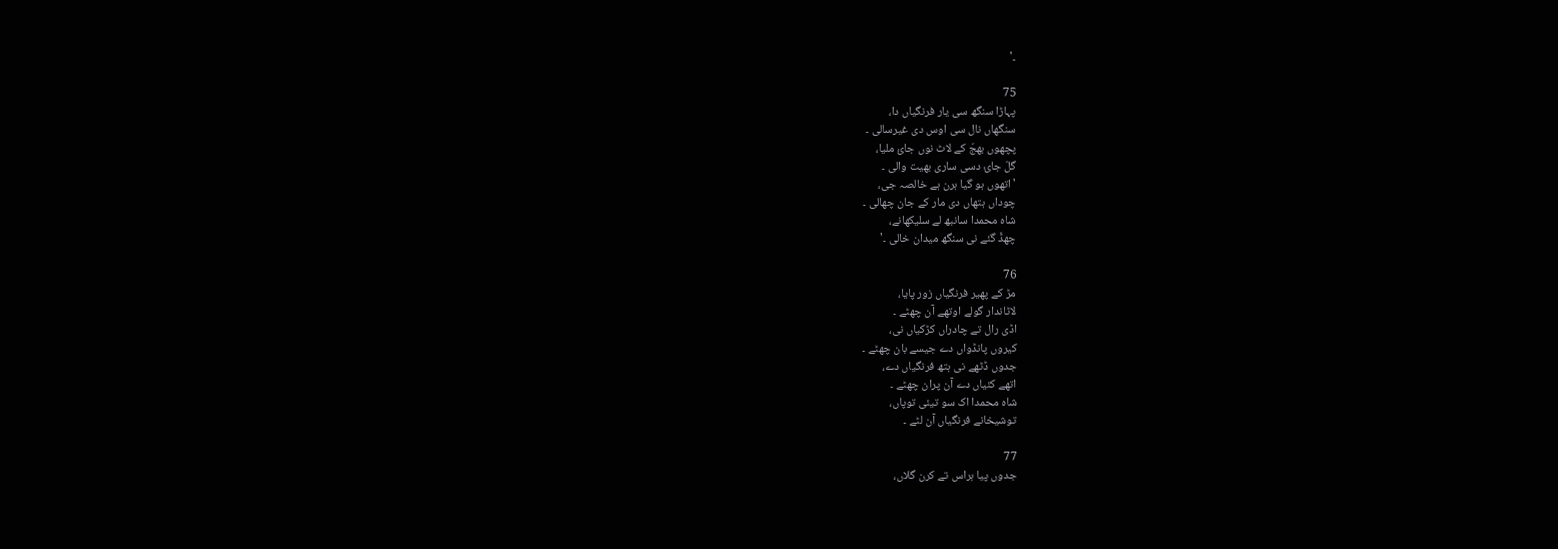۔'

75
پہاڑا سنگھ سی یار فرنگیاں دا،
سنگھاں نال سی اوس دی غیرسالی ۔
پچھوں بھجّ کے لاٹ نوں جائ ملیا،
گلّ جائ دسی ساری بھیت والی ۔
'اتھوں ہو گیا ہرن ہے خالصہ جی،
چوداں ہتھاں دی مار کے جان چھالی ۔
شاہ محمدا سانبھ لے سلیکھانے،
چھڈّ گئے نی سنگھ میدان خالی ۔'

76
مڑ کے پھیر فرنگیاں زور پایا،
لاٹاندار گولے اوتھے آن چھٹے ۔
اڈی رال تے چادراں کڑکیاں نی،
کیروں پانڈواں دے جیسے بان چھٹے ۔
جدوں ڈٹھے نی ہتھ فرنگیاں دے،
اتھے کئیاں دے آن پران چھٹے ۔
شاہ محمدا اک سو تیئی توپاں،
توشیخانے فرنگیاں آن لٹے ۔

77
جدوں پیا ہراس تے کرن گلاں،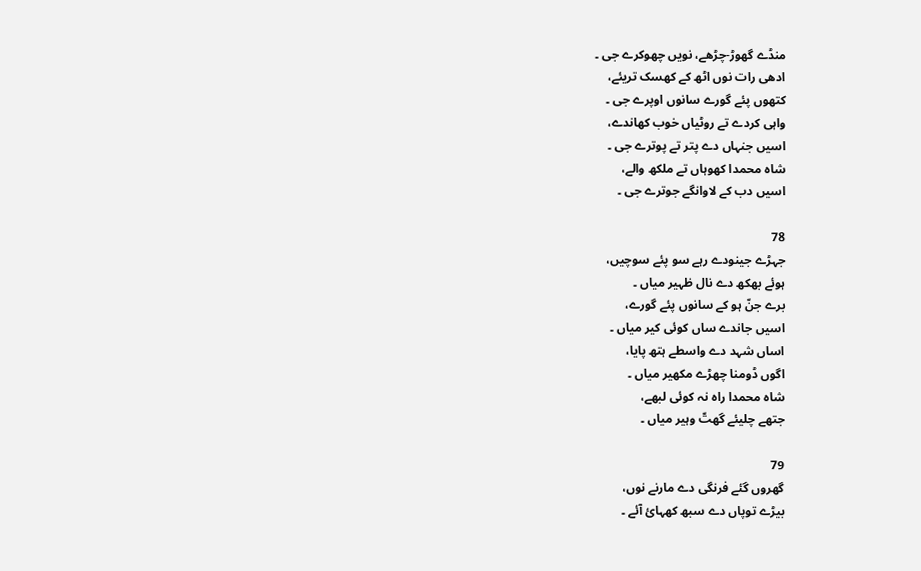منڈے گھوڑ-چڑھے، نویں چھوکرے جی ۔
ادھی رات نوں اٹھ کے کھسک تریئے،
کتھوں پئے گورے سانوں اوپرے جی ۔
واہی کردے تے روٹیاں خوب کھاندے،
اسیں جنہاں دے پتر تے پوترے جی ۔
شاہ محمدا کھوہاں تے ملکھ والے،
اسیں دب کے لاوانگے جوترے جی ۔

78
جہڑے جینودے رہے سو پئے سوچیں،
ہوئے بھکھ دے نال ظہیر میاں ۔
برے جنّ ہو کے سانوں پئے گورے،
اسیں جاندے ساں کوئی کیر میاں ۔
اساں شہد دے واسطے ہتھ پایا،
اگوں ڈومنا چھڑے مکھیر میاں ۔
شاہ محمدا راہ نہ کوئی لبھے،
جتھے چلیئے گھتّ وہیر میاں ۔

79
گھروں گئے فرنگی دے مارنے نوں،
بیڑے توپاں دے سبھ کھہائ آئے ۔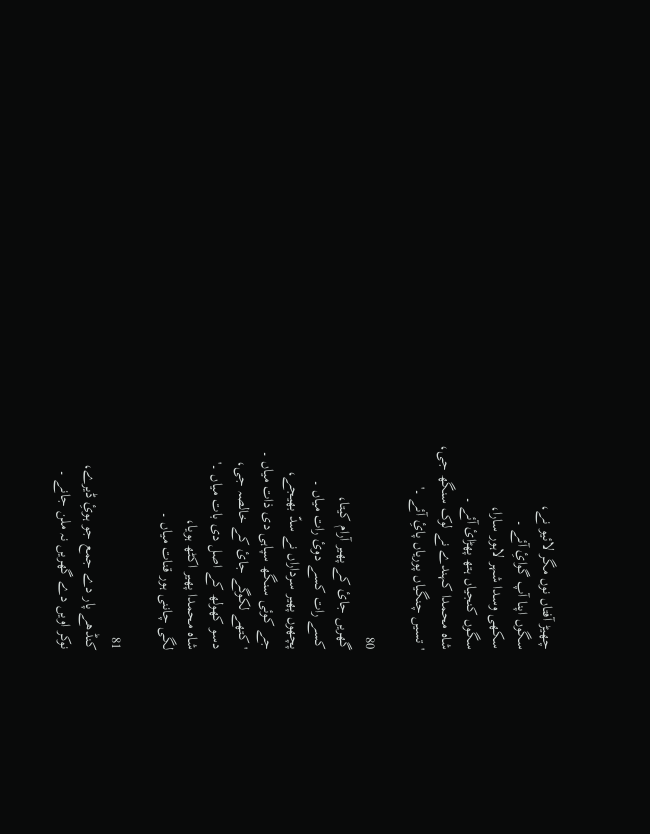چھیڑ آفتاں نوں مگر لائیو نے،
سگوں اپنا آپ گوائِ آئے ۔
سکھی وسدا شہر لاہور سارا،
سگوں کنجیاں ہتھ پھڑائ آئے ۔
شاہ محمدا کہندے نے لوک سنگھ جی،
'تسیں چنگیاں پوریاں پائِ آئے ۔'

80
گھریں جائ کے پھیر آرام کیتا،
کسے رات کسے دوئ رات میاں ۔
پچھوں پھیر سرداراں نے سدّ بھیجے،
جے کوئی سنگھ سپاہی دی ذات میاں ۔
'کتھے لکوگے جائ کے خالصہ جی،
دسو کھولھ کے اصل دی بات میاں ۔'
شاہ محمدا پھیر اکٹھ ہویا،
لگی چاننی ہور قنات میاں ۔

81
کنڈھے پار دے جمع جو ہوئِ ڈیرے،
نوکر اویں دے گھریں نہ ملن جانے ۔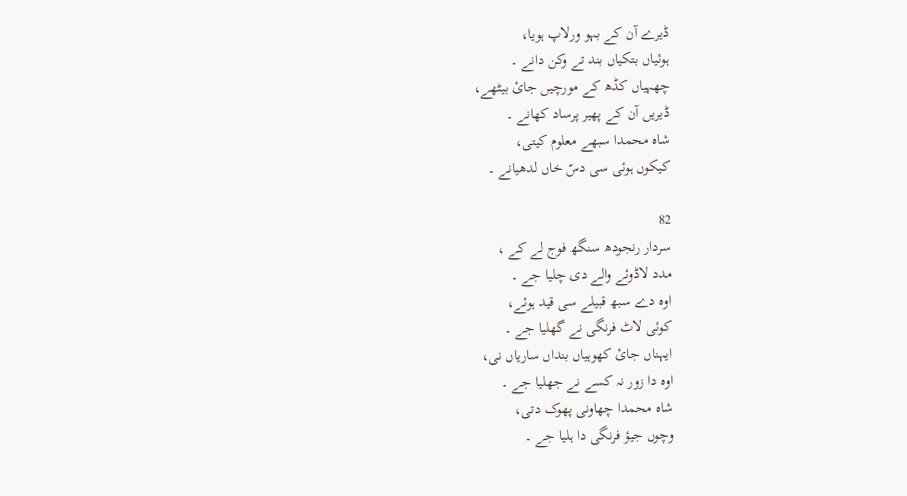ڈیرے آن کے بہو ورلاپ ہویا،
ہوئیاں بتکیاں بند تے وکن دانے ۔
چھہیاں کڈھ کے مورچیں جائ بیٹھے،
ڈیریں آن کے پھیر پرساد کھانے ۔
شاہ محمدا سبھے معلوم کیتی،
کیکوں ہوئی سی دسّ خاں لدھیانے ۔

82
سردار رنجودھ سنگھ فوج لے کے ،
مدد لاڈوئے والے دی چلیا جے ۔
اوہ دے سبھ قبیلے سی قید ہوئے،
کوئی لاٹ فرنگی نے گھلیا جے ۔
ایہناں جائ کھوہیاں بنداں ساریاں نی،
اوہ دا زور نہ کسے نے جھلیا جے ۔
شاہ محمدا چھاونی پھوک دتی،
وچوں جیؤ فرنگی دا ہلیا جے ۔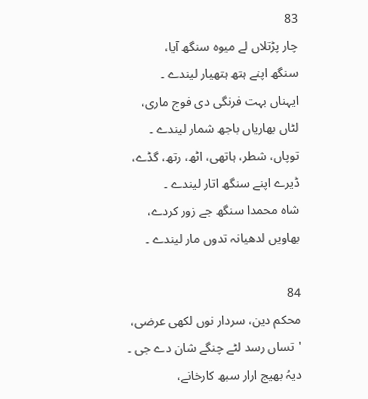83
چار پڑتلاں لے میوہ سنگھ آیا،
سنگھ اپنے ہتھ ہتھیار لیندے ۔
ایہناں بہت فرنگی دی فوج ماری،
لٹاں بھاریاں باجھ شمار لیندے ۔
توپاں، شطر، ہاتھی، اٹھ، رتھ، گڈے،
ڈیرے اپنے سنگھ اتار لیندے ۔
شاہ محمدا سنگھ جے زور کردے،
بھاویں لدھیانہ تدوں مار لیندے ۔

84
محکم دین، سردار نوں لکھی عرضی،
'تساں رسد لٹے چنگے شان دے جی ۔
دیہُ بھیج ارار سبھ کارخانے،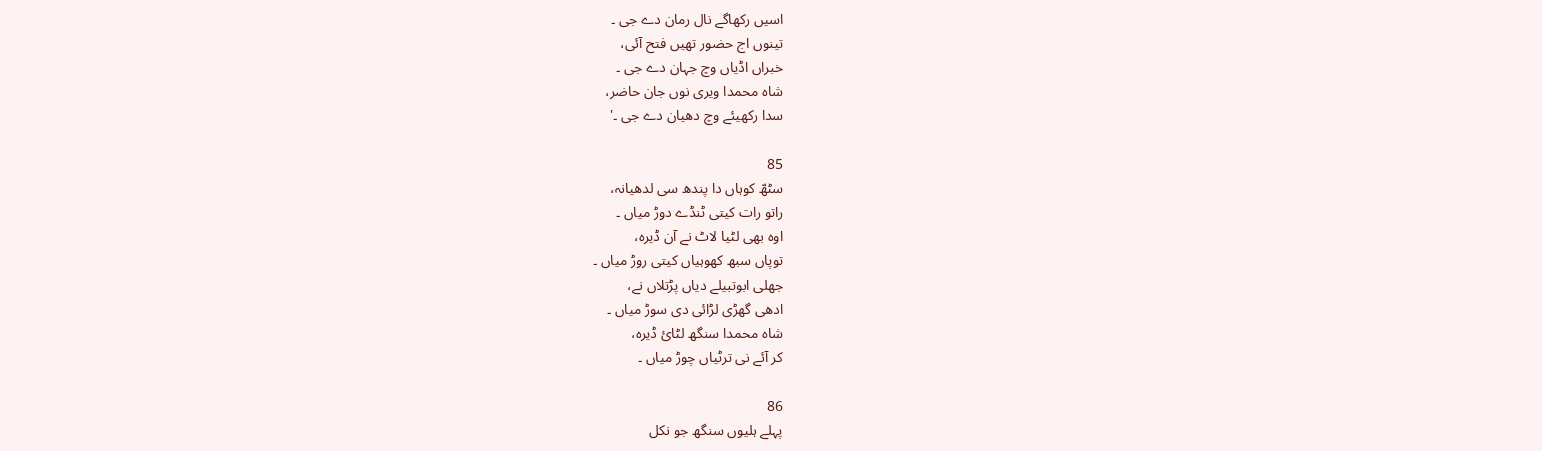اسیں رکھاگے نال رمان دے جی ۔
تینوں اج حضور تھیں فتح آئی،
خبراں اڈیاں وچ جہان دے جی ۔
شاہ محمدا ویری نوں جان حاضر،
سدا رکھیئے وچ دھیان دے جی ۔'

85
سٹھّ کوہاں دا پندھ سی لدھیانہ،
راتو رات کیتی ٹنڈے دوڑ میاں ۔
اوہ بھی لٹیا لاٹ نے آن ڈیرہ،
توپاں سبھ کھوہیاں کیتی روڑ میاں ۔
جھلی ابوتبیلے دیاں پڑتلاں نے،
ادھی گھڑی لڑائی دی سوڑ میاں ۔
شاہ محمدا سنگھ لٹائ ڈیرہ،
کر آئے نی ترٹیاں چوڑ میاں ۔

86
پہلے ہلیوں سنگھ جو نکل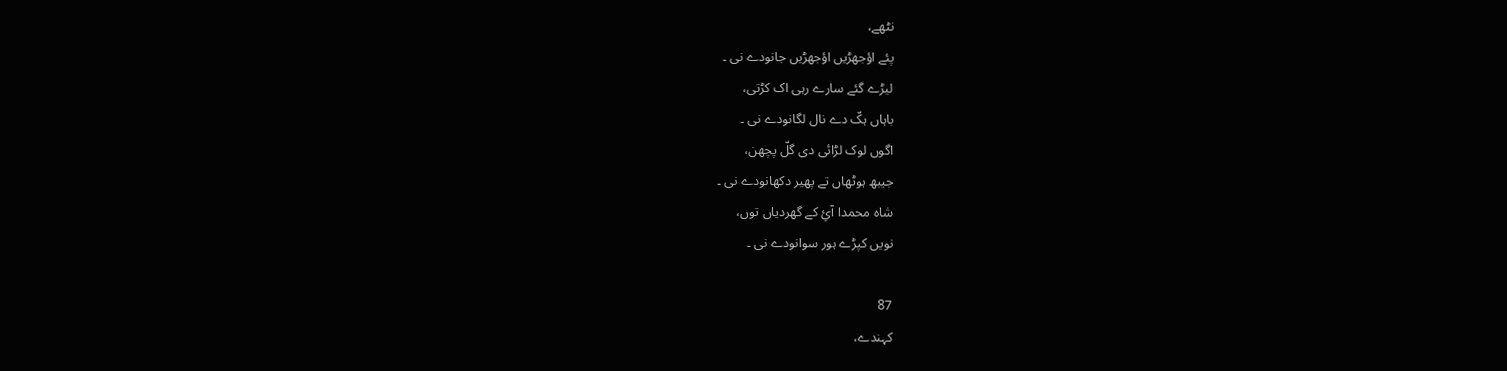نٹھے،
پئے اؤجھڑیں اؤجھڑیں جانودے نی ۔
لیڑے گئے سارے رہی اک کڑتی،
باہاں ہکّ دے نال لگانودے نی ۔
اگوں لوک لڑائی دی گلّ پچھن،
جیبھ ہوٹھاں تے پھیر دکھانودے نی ۔
شاہ محمدا آئِ کے گھردیاں توں،
نویں کپڑے ہور سوانودے نی ۔

87
کہندے،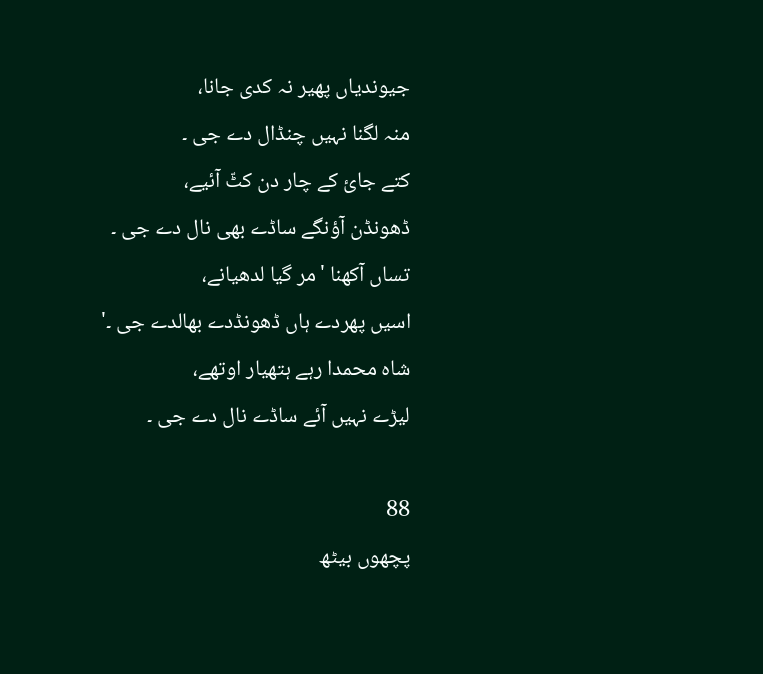جیوندیاں پھیر نہ کدی جانا،
منہ لگنا نہیں چنڈال دے جی ۔
کتے جائ کے چار دن کٹّ آئیے،
ڈھونڈن آؤنگے ساڈے بھی نال دے جی ۔
تساں آکھنا 'مر گیا لدھیانے،
اسیں پھردے ہاں ڈھونڈدے بھالدے جی ۔'
شاہ محمدا رہے ہتھیار اوتھے،
لیڑے نہیں آئے ساڈے نال دے جی ۔

88
پچھوں بیٹھ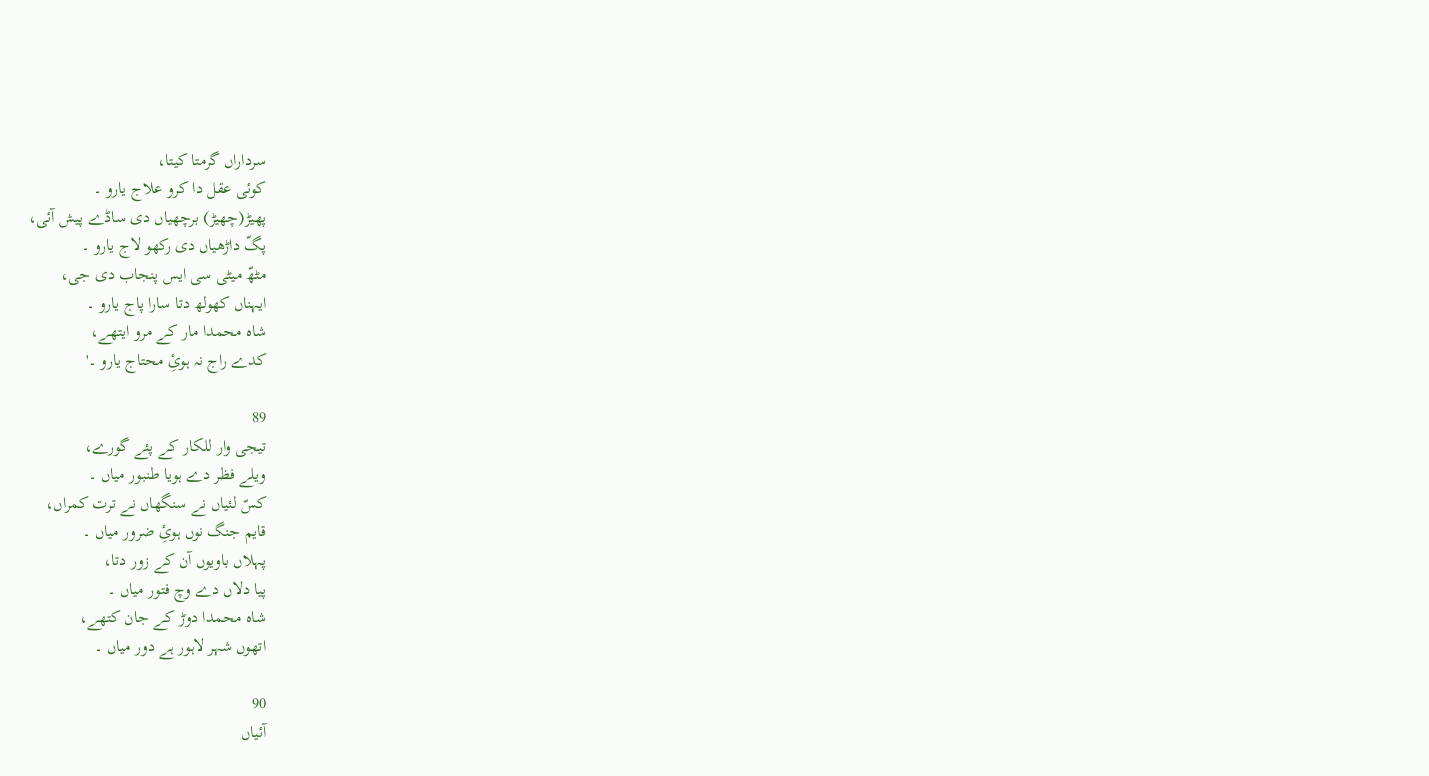سرداراں گرمتا کیتا،
کوئی عقل دا کرو علاج یارو ۔
پھیڑ(چھیڑ) برچھیاں دی ساڈے پیش آئی،
پگّ داڑھیاں دی رکھو لاج یارو ۔
مٹھّ میٹی سی ایس پنجاب دی جی،
ایہناں کھولھ دتا سارا پاج یارو ۔
شاہ محمدا مار کے مرو ایتھے،
کدے راج نہ ہوئِ محتاج یارو ۔'

89
تیجی وار للکار کے پئے گورے،
ویلے فظر دے ہویا طنبور میاں ۔
کسّ لئیاں نے سنگھاں نے ترت کمراں،
قایم جنگ نوں ہوئِ ضرور میاں ۔
پہلاں باویوں آن کے زور دتا،
پیا دلاں دے وچ فتور میاں ۔
شاہ محمدا دوڑ کے جان کتھے،
اتھوں شہر لاہور ہے دور میاں ۔

90
آئیاں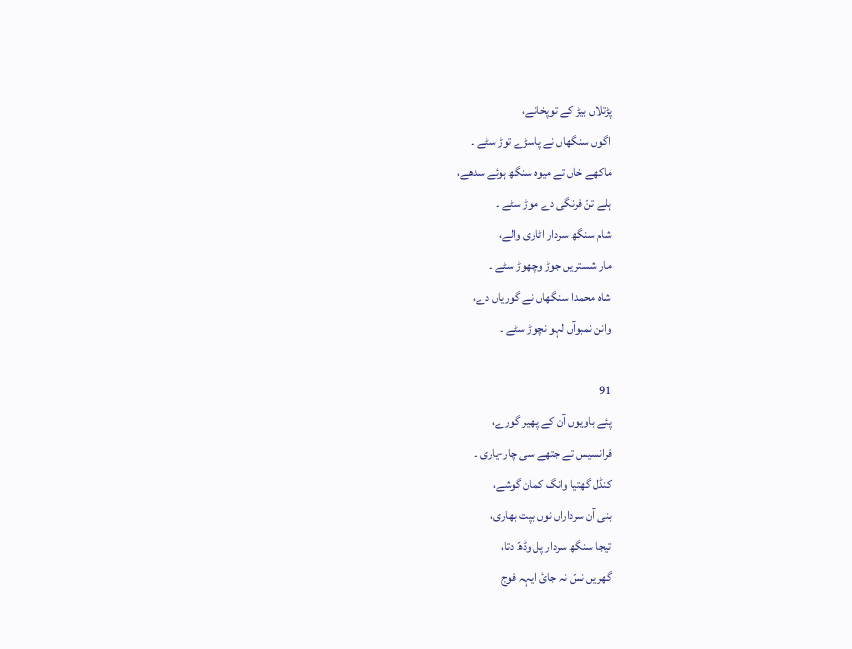پڑتلاں بیڑ کے توپخانے،
اگوں سنگھاں نے پاسڑے توڑ سٹے ۔
ماکھے خاں تے میوہ سنگھ ہوئے سدھے،
ہلے تنّ فرنگی دے موڑ سٹے ۔
شام سنگھ سردار اٹاری والے،
مار شستریں جوڑ وچھوڑ سٹے ۔
شاہ محمدا سنگھاں نے گوریاں دے،
وانن نمبوآں لہو نچوڑ سٹے ۔

91
پئے باویوں آن کے پھیر گورے،
فرانسیس تے جتھے سی چار-یاری ۔
کنڈل گھتیا وانگ کمان گوشے،
بنی آن سرداراں نوں بپت بھاری،
تیجا سنگھ سردار پل وڈھّ دتا،
گھریں نسّ نہ جائ ایہہ فوج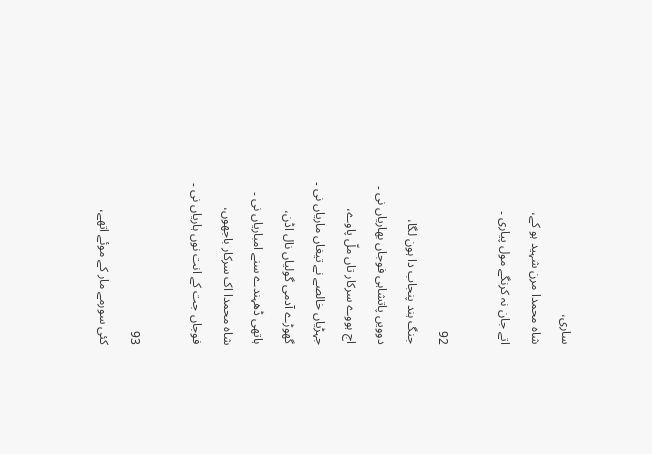ساری،
شاہ محمدا مرن شہید ہو کے،
اتے جان نہ کرنگے مول پیاری ۔

92
جنگ ہند پنجاب دا ہون لگا،
دوویں پاتشاہی فوجاں بھاریاں نی ۔
اج ہووے سرکار تاں ملّ پاوے،
جہڑیاں خالصے نے تیغاں ماریاں نی ۔
گھوڑے آدمی گولیاں نال اڈن،
ہاتھی ڈھہندے سنے امباریاں نی ۔
شاہ محمدا اک سرکار باجھوں،
فوجاں جت کے انت نوں ہاریاں نی ۔

93
کئی سورمے مار کے موئے اتھے،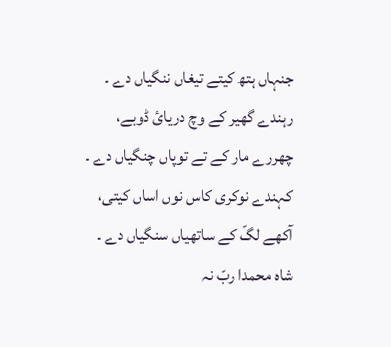جنہاں ہتھ کیتے تیغاں ننگیاں دے ۔
رہندے گھیر کے وچ دریائ ڈوبے،
چھررے مار کے تے توپاں چنگیاں دے ۔
کہندے نوکری کاس نوں اساں کیتی،
آکھے لگّ کے ساتھیاں سنگیاں دے ۔
شاہ محمدا ربّ نہ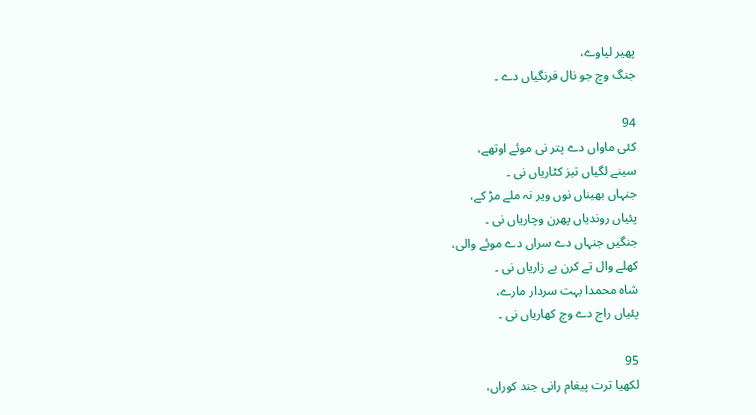پھیر لیاوے،
جنگ وچ جو نال فرنگیاں دے ۔

94
کئی ماواں دے پتر نی موئے اوتھے،
سینے لگیاں تیز کٹاریاں نی ۔
جنہاں بھیناں نوں ویر نہ ملے مڑ کے،
پئیاں روندیاں پھرن وچاریاں نی ۔
جنگیں جنہاں دے سراں دے موئے والی،
کھلے وال تے کرن بے زاریاں نی ۔
شاہ محمدا بہت سردار مارے،
پئیاں راج دے وچ کھاریاں نی ۔

95
لکھیا ترت پیغام رانی جند کوراں،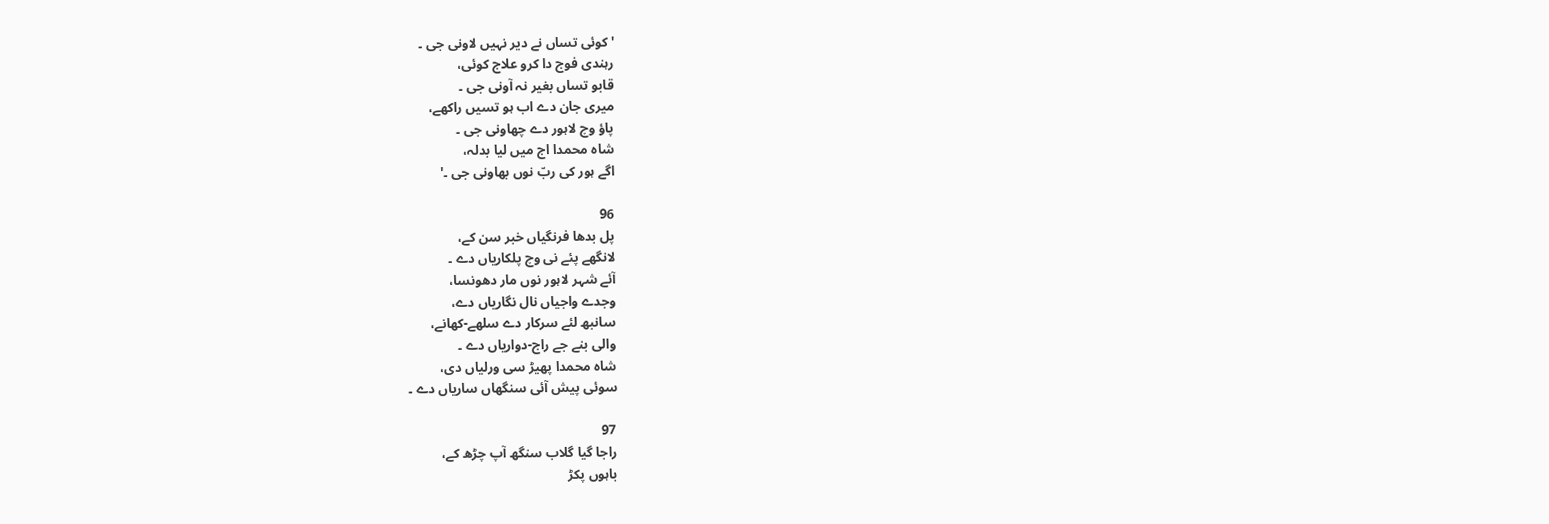'کوئی تساں نے دیر نہیں لاونی جی ۔
رہندی فوج دا کرو علاج کوئی،
قابو تساں بغیر نہ آونی جی ۔
میری جان دے اب ہو تسیں راکھے،
پاؤ وچ لاہور دے چھاونی جی ۔
شاہ محمدا اج میں لیا بدلہ،
اگے ہور کی ربّ نوں بھاونی جی ۔'

96
پل بدھا فرنگیاں خبر سن کے،
لانگھے پئے نی وچ پلکاریاں دے ۔
آئے شہر لاہور نوں مار دھونسا،
وجدے واجیاں نال نگاریاں دے،
سانبھ لئے سرکار دے سلھے-کھانے،
والی بنے جے راج-دواریاں دے ۔
شاہ محمدا پھیڑ سی ورلیاں دی،
سوئی پیش آئی سنگھاں ساریاں دے ۔

97
راجا گیا گلاب سنگھ آپ چڑھ کے،
باہوں پکڑ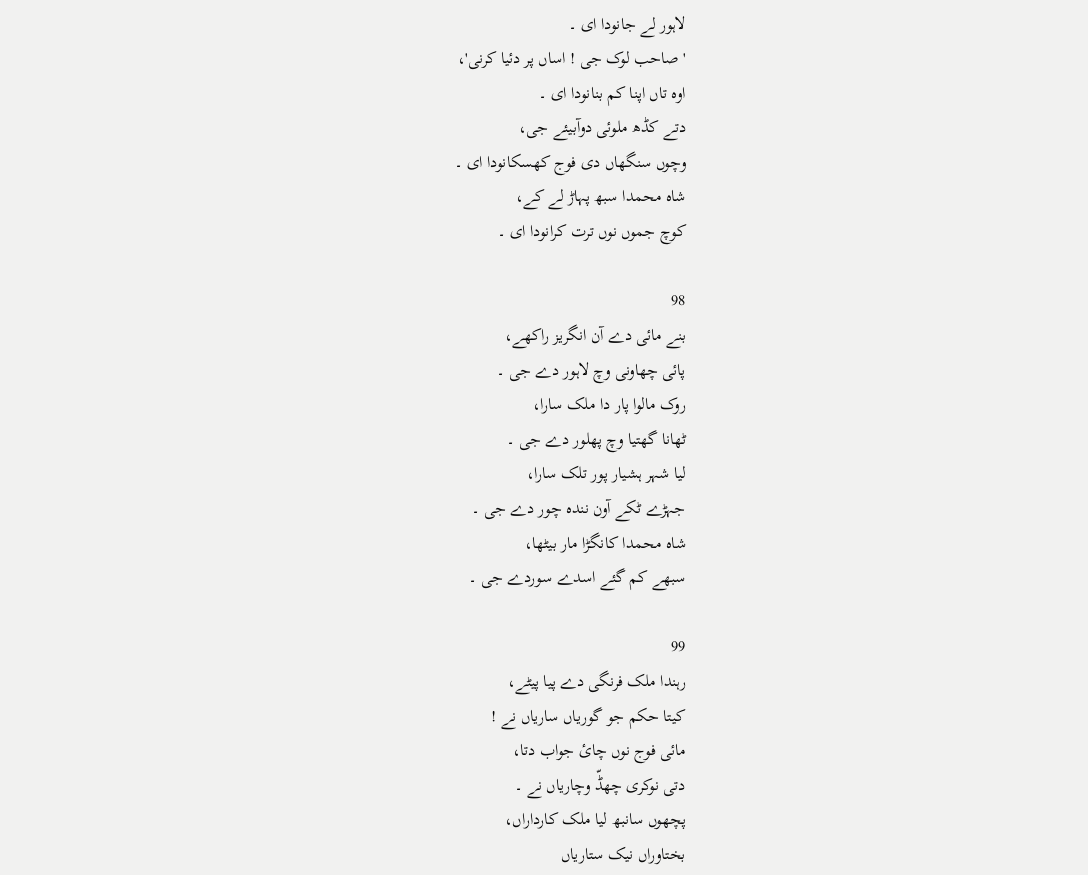لاہور لے جانودا ای ۔
'صاحب لوک جی ! اساں پر دئیا کرنی'،
اوہ تاں اپنا کم بنانودا ای ۔
دتے کڈھ ملوئی دوآبیئے جی،
وچوں سنگھاں دی فوج کھسکانودا ای ۔
شاہ محمدا سبھ پہاڑ لے کے،
کوچ جموں نوں ترت کرانودا ای ۔

98
بنے مائی دے آن انگریز راکھے،
پائی چھاونی وچ لاہور دے جی ۔
روک مالوا پار دا ملک سارا،
ٹھانا گھتیا وچ پھلور دے جی ۔
لیا شہر ہشیار پور تلک سارا،
جہڑے ٹکے آون نندہ چور دے جی ۔
شاہ محمدا کانگڑا مار بیٹھا،
سبھے کم گئے اسدے سوردے جی ۔

99
رہندا ملک فرنگی دے پیا پیٹے،
کیتا حکم جو گوریاں ساریاں نے !
مائی فوج نوں چائ جواب دتا،
دتی نوکری چھڈّ وچاریاں نے ۔
پچھوں سانبھ لیا ملک کارداراں،
بختاوراں نیک ستاریاں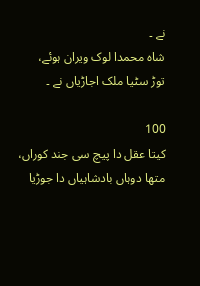نے ۔
شاہ محمدا لوک ویران ہوئے،
توڑ سٹیا ملک اجاڑیاں نے ۔

100
کیتا عقل دا پیچ سی جند کوراں،
متھا دوہاں بادشاہیاں دا جوڑیا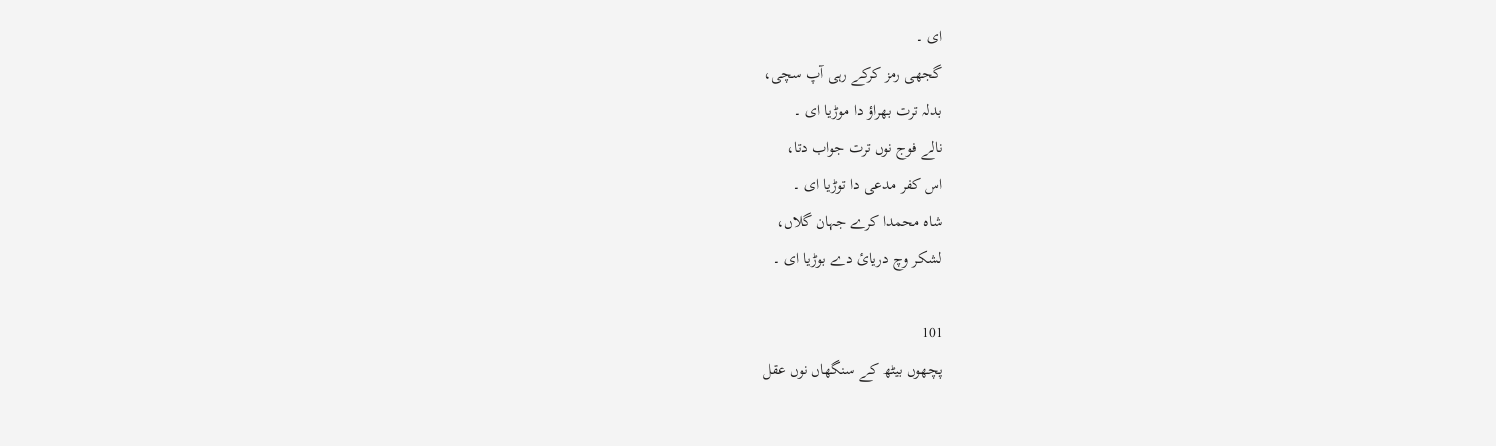ای ۔
گجھی رمز کرکے رہی آپ سچی،
بدلہ ترت بھراؤ دا موڑیا ای ۔
نالے فوج نوں ترت جواب دتا،
اس کفر مدعی دا توڑیا ای ۔
شاہ محمدا کرے جہان گلاں،
لشکر وچ دریائ دے بوڑیا ای ۔

101
پچھوں بیٹھ کے سنگھاں نوں عقل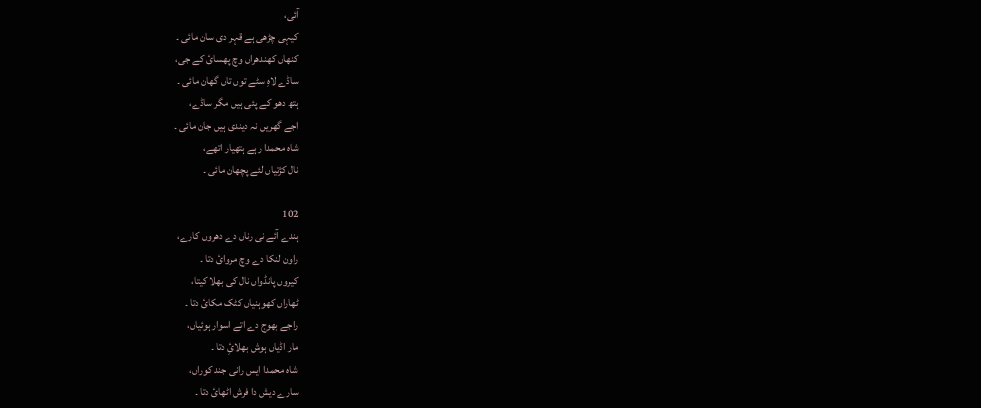آئی،
کیہی چڑھی ہے قہر دی سان مائی ۔
کنھاں کھندھراں وچ پھسائ کے جی،
ساڈے لاہِ سٹے توں تاں گھان مائی ۔
ہتھ دھو کے پئی ہیں مگر ساڈے،
اجے گھریں نہ دیندی ہیں جان مائی ۔
شاہ محمدا رہے ہتھیار اتھے،
نال کڑتیاں لئے پچھان مائی ۔

102
ہندے آئے نی رناں دے دھروں کارے،
راون لنکا دے وچ مروائ دتا ۔
کیروں پانڈواں نال کی بھلا کیتا،
ٹھاراں کھوہنیاں کٹک مکائ دتا ۔
راجے بھوج دے اتے اسوار ہوئیاں،
مار اڈیاں ہوش بھلائِ دتا ۔
شاہ محمدا ایس رانی جند کوراں،
سارے دیش دا فرش اٹھائ دتا ۔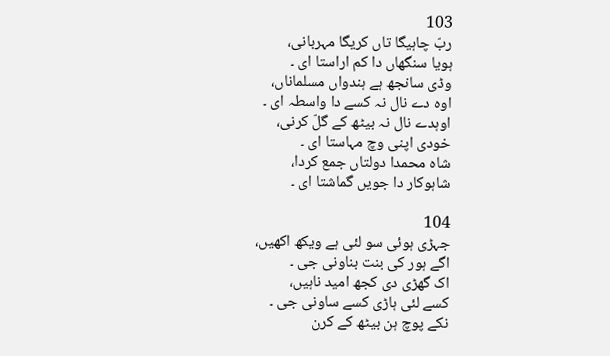103
ربّ چاہیگا تاں کریگا مہربانی،
ہویا سنگھاں دا کم اراستا ای ۔
وڈی سانجھ ہے ہندواں مسلماناں،
اوہ دے نال نہ کسے دا واسطہ ای ۔
اوہدے نال نہ بیٹھ کے گلّ کرنی،
خودی اپنی وچ مہاستا ای ۔
شاہ محمدا دولتاں جمع کردا،
شاہوکار دا جویں گماشتا ای ۔

104
جہڑی ہوئی سو لئی ہے ویکھ اکھیں،
اگے ہور کی بنت بناونی جی ۔
اک گھڑی دی کجھ امید ناہیں،
کسے لئی ہاڑی کسے ساونی جی ۔
نکے پوچ ہن بیٹھ کے کرن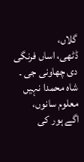گلاں،
ڈٹھی، اساں فرنگی دی چھاونی جی ۔
شاہ محمدا نہیں معلوم سانوں،
اگے ہور کی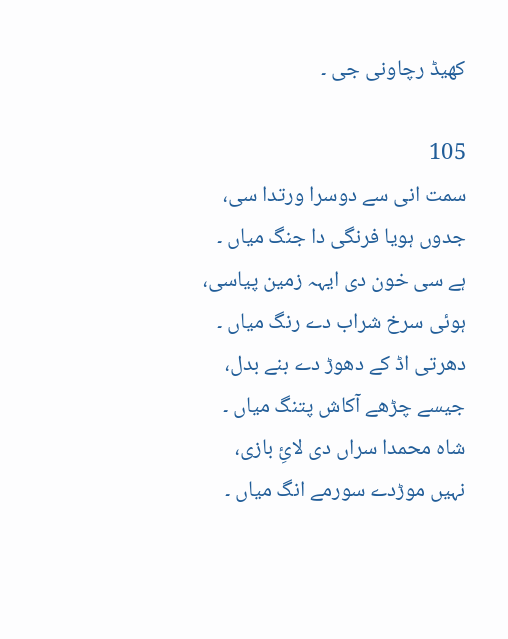کھیڈ رچاونی جی ۔

105
سمت انی سے دوسرا ورتدا سی،
جدوں ہویا فرنگی دا جنگ میاں ۔
ہے سی خون دی ایہہ زمین پیاسی،
ہوئی سرخ شراب دے رنگ میاں ۔
دھرتی اڈ کے دھوڑ دے بنے بدل،
جیسے چڑھے آکاش پتنگ میاں ۔
شاہ محمدا سراں دی لائِ بازی،
نہیں موڑدے سورمے انگ میاں ۔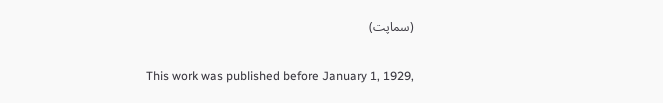(سماپت)


This work was published before January 1, 1929,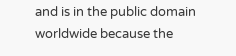and is in the public domain worldwide because the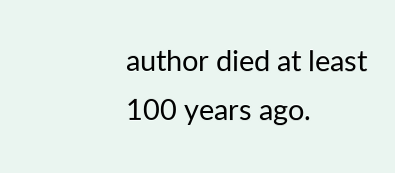author died at least 100 years ago.